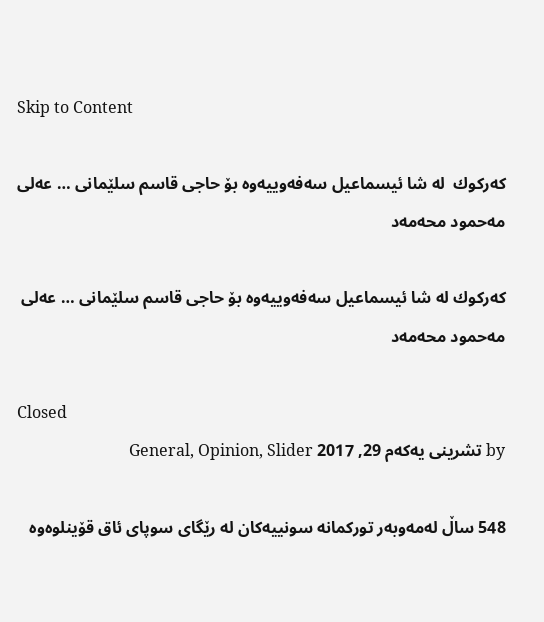Skip to Content

كه‌ركوك  له‌ شا ئیسماعیل سه‌فه‌وییه‌وه‌ بۆ حاجی قاسم سلێمانی … عه‌لی مه‌حمود محه‌مه‌د

كه‌ركوك له‌ شا ئیسماعیل سه‌فه‌وییه‌وه‌ بۆ حاجی قاسم سلێمانی … عه‌لی مه‌حمود محه‌مه‌د

Closed
by تشرینی یه‌كه‌م 29, 2017 General, Opinion, Slider

548 ساڵ له‌مه‌وبه‌ر توركمانه‌ سونییه‌كان له‌ رێگای سوپای ئاق قۆینلوه‌وه‌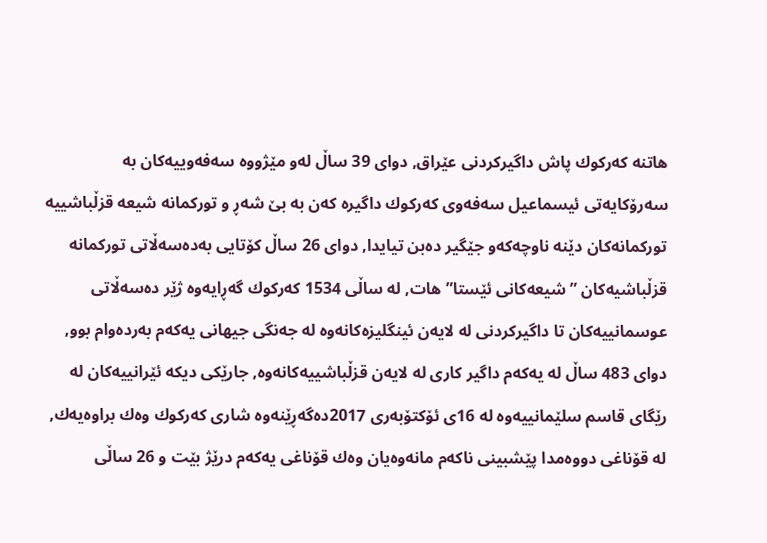هاتنه‌ كه‌ركوك پاش داگیركردنی عێراق, دوای 39 ساڵ له‌و مێژووه‌ سه‌فه‌وییه‌كان به‌ سه‌رۆكایه‌تی ئیسماعیل سه‌فه‌وی كه‌ركوك داگیره‌ كه‌ن به‌ بێ شه‌ڕ و توركمانه‌ شیعه‌ قزڵباشییه‌ توركمانه‌كان دێنه‌ ناوچه‌كه‌و جێگیر ده‌بن تیایدا, دوای 26 ساڵ كۆتایی به‌ده‌سه‌ڵاتی توركمانه‌ قزڵباشیه‌كان ” شیعه‌كانی ئێستا” هات, له‌ ساڵی 1534 كه‌ركوك گه‌ڕایه‌وه‌ ژێر ده‌سه‌ڵاتی عوسمانییه‌كان تا داگیركردنی له‌ لایه‌ن ئینگلیزه‌كانه‌وه‌ له‌ جه‌نگی جیهانی یه‌كه‌م به‌رده‌وام بوو, دوای 483 ساڵ له‌ یه‌كه‌م داگیر كاری له‌ لایه‌ن قزڵباشییه‌كانه‌وه‌, جارێكی دیكه‌ ئێرانییه‌كان له‌ رێگای قاسم سلێمانییه‌وه‌ له‌ 16ی ئۆكتۆبه‌ری 2017ده‌گه‌ڕێنه‌وه‌ شاری كه‌ركوك وه‌ك براوه‌یه‌ك, له‌ قۆناغی دووه‌مدا پێشبینی ناكه‌م مانه‌وه‌یان وه‌ك قۆناغی یه‌كه‌م درێژ بێت و 26 ساڵی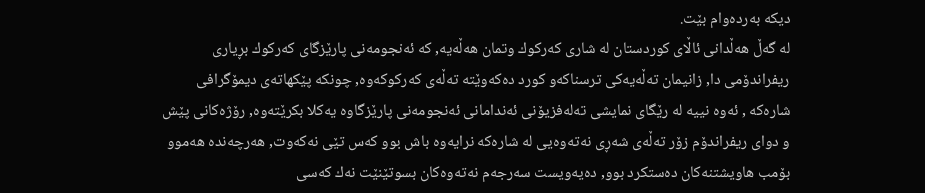دیكه‌ به‌رده‌وام بێت.
له‌ گه‌ڵ هه‌ڵدانی ئاڵای كوردستان له‌ شاری كه‌ركوك وتمان هه‌ڵه‌یه‌, كه‌ ئه‌نجومه‌نی پارێزگای كه‌ركوك بڕیاری ریفراندۆمی دا, زانیمان ته‌ڵه‌یه‌كی ترسناكه‌و كورد ده‌كه‌وێته‌ ته‌ڵه‌ی كه‌ركوكه‌وه‌, چونكه‌ پێكهاته‌ی دیمۆگرافی شاره‌كه‌ , ئه‌وه‌ نییه‌ له‌ رێگای نمایشی ته‌له‌فزیۆنی ئه‌ندامانی ئه‌نجومه‌نی پارێزگاوه‌ یه‌كلا بكرێته‌وه‌, رۆژه‌كانی پێش و دوای ریفراندۆم زۆر ته‌ڵه‌ی شه‌ڕی نه‌ته‌وه‌یی له‌ شاره‌كه‌ نرایه‌وه‌ باش بوو كه‌س تێی نه‌كه‌وت, هه‌رچه‌نده‌ هه‌موو بۆمب هاویشتنه‌كان ده‌ستكرد بوو, ده‌یه‌ویست سه‌رجه‌م نه‌ته‌وه‌كان بسوتێنێت نه‌ك كه‌سی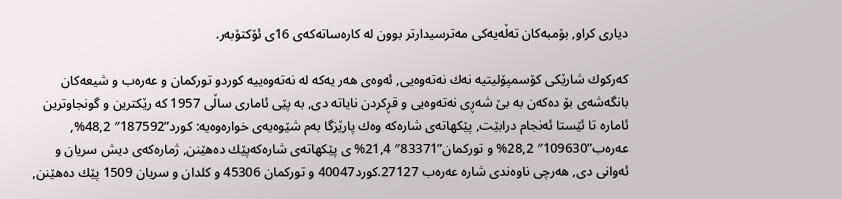دیاری كراو, بۆمبه‌كان ته‌ڵه‌یه‌كی مه‌ترسیدارتر بوون له‌ كاره‌ساته‌كه‌ی 16ی ئۆكتۆبه‌ر.

كه‌ركوك شارێكی كۆسمپۆلیتیه‌ نه‌ك نه‌ته‌وه‌یی, ئه‌وه‌ی هه‌ر یه‌كه‌ له‌ نه‌ته‌وه‌ییه‌ كوردو توركمان و عه‌ره‌ب و شیعه‌كان بانگه‌شه‌ی بۆ ده‌كه‌ن به‌ بێ شه‌ڕی نه‌ته‌وه‌یی و قڕكردن نایاته‌ دی, به‌ پێی ئاماری ساڵی 1957 كه‌ رێكترین و گونجاوترین ئاماره‌ تا ئێستا ئه‌نجام درابێت, پێكهاته‌ی شاره‌كه‌ وه‌ك پارێزگا به‌م شێوه‌یه‌ی خواره‌وه‌یه‌: كورد”187592″ 48,2%, عه‌ره‌ب”109630″ 28,2% و توركمان”83371″ 21,4% ی پێكهاته‌ی شاره‌كه‌پێك ده‌هێنن, ژماره‌كه‌ی دیش سریان و ئه‌وانی دی, هه‌رچی ناوه‌ندی شاره‌ عه‌ره‌ب 27127.كورد40047 و توركمان 45306 و كلدان و سریان 1509 پێك ده‌هێنن,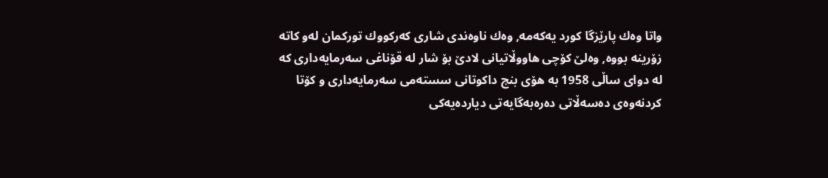واتا وه‌ك پارێزگا كورد یه‌كه‌مه‌, وه‌ك ناوه‌ندی شاری كه‌ركووك توركمان له‌و كاته‌ زۆرینه‌ بووه‌, وه‌لێ كۆچی هاووڵاتیانی لادێ بۆ شار له‌ قۆناغی سه‌رمایه‌داری كه‌ له‌ دوای ساڵی 1958 به‌ هۆی بنج داكوتانی سسته‌می سه‌رمایه‌داری و كۆتا كردنه‌وه‌ی ده‌سه‌ڵاتی ده‌ره‌به‌گایه‌تی دیارده‌یه‌كی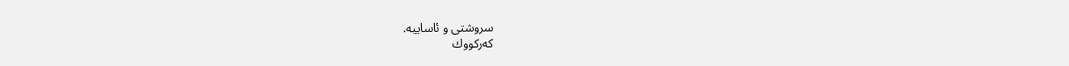سروشتی و ئاساییه‌.
كه‌ركووك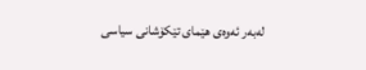له‌به‌ر ئه‌وه‌ی هێمای تێكۆشانی سیاسی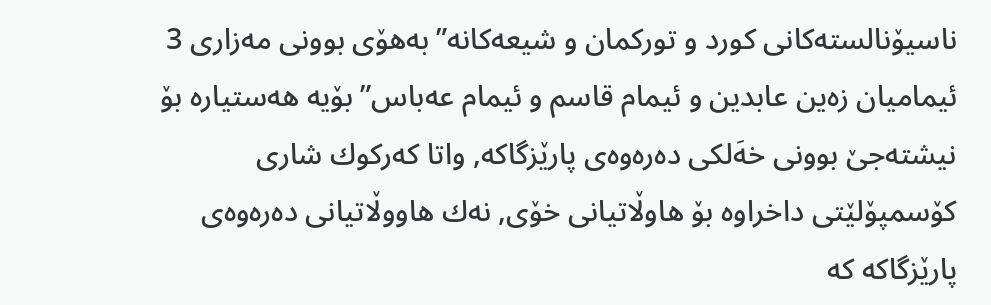ناسیۆنالسته‌كانی كورد و توركمان و شیعه‌كانه‌”به‌هۆی بوونی مه‌زاری 3 ئیمامیان زه‌ین عابدین و ئیمام قاسم و ئیمام عه‌باس” بۆیه‌ هه‌ستیاره‌ بۆ نیشته‌جێ بوونی خه‌َلكی ده‌ره‌وه‌ی پارێزگاكه‌, واتا كه‌ركوك شاری كۆسمپۆلێتی داخراوه‌ بۆ هاوڵاتیانی خۆی, نه‌ك هاووڵاتیانی ده‌ره‌وه‌ی پارێزگاكه‌ كه‌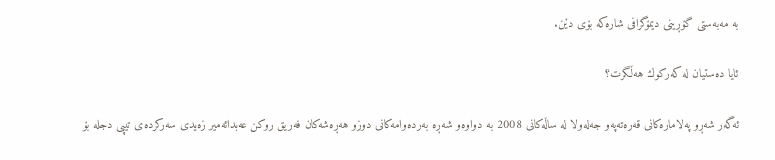به‌ مه‌به‌ستی گۆڕینی دیمۆگرافی شاره‌كه‌ بۆی دێن.

ئایا ده‌ستیان له‌ كه‌ركوك هه‌ڵگرت؟

ئه‌گه‌ر شه‌ڕو په‌لاماره‌كانی قه‌ره‌ته‌په‌و جه‌له‌ولا له‌ ساڵه‌كانی 2008 به‌ دواوه‌و شه‌ڕه‌ به‌رده‌وامه‌كانی دوزو هه‌ڕه‌شه‌كان فه‌ریق روكن عه‌بدائه‌میر زه‌یدی سه‌ركرده‌ی تیپی دجله‌ بۆ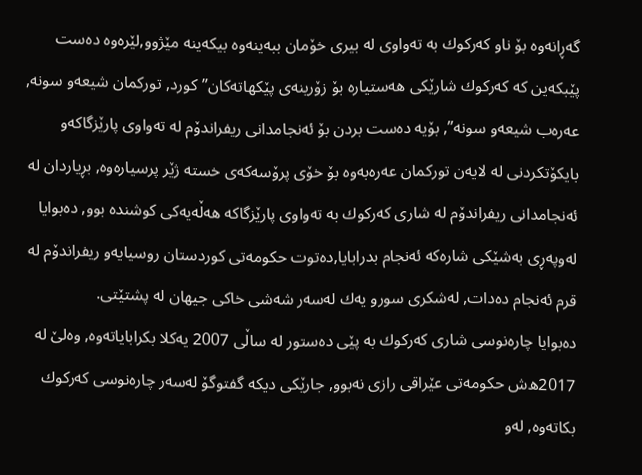گه‌ڕانه‌وه‌ بۆ ناو كه‌ركوك به‌ ته‌واوی له‌ بیری خۆمان ببه‌ینه‌وه‌ بیكه‌ینه‌ مێژوو,لێره‌وه‌ ده‌ست پێبكه‌ین كه‌ كه‌ركوك شارێكی هه‌ستیاره‌ بۆ زۆرینه‌ی پێكهاته‌كان”كورد, توركمان شیعه‌و سونه‌, عه‌ره‌ب شیعه‌و سونه‌”, بۆیه‌ ده‌ست بردن بۆ ئه‌نجامدانی ریفراندۆم له‌ ته‌واوی پارێزگاكه‌و بایكۆتكردنی له‌ لایه‌ن توركمان عه‌ره‌به‌وه‌ بۆ خۆی پرۆسه‌كه‌ی خسته‌ ژێر پرسیاره‌وه‌, بڕیاردان له‌ ئه‌نجامدانی ریفراندۆم له‌ شاری كه‌ركوك به‌ ته‌واوی پارێزگاكه‌ هه‌ڵه‌یه‌كی كوشنده‌ بوو, ده‌بوایا له‌وپه‌ڕی به‌شێكی شاره‌كه‌ ئه‌نجام بدرابایا,ده‌توت حكومه‌تی كوردستان روسیایه‌و ریفراندۆم له‌ قرم ئه‌نجام ده‌دات, له‌شكری سورو یه‌ك له‌سه‌ر شه‌شی خاكی جیهان له‌ پشتێتی.
ده‌بوایا چاره‌نوسی شاری كه‌ركوك به‌ پێی ده‌ستور له‌ ساڵی 2007 یه‌كلا بكرابایاته‌وه‌, وه‌لێ له‌ 2017ه‌ش حكومه‌تی عێراقی رازی نه‌بوو, جارێكی دیكه‌ گفتوگۆ له‌سه‌ر چاره‌نوسی كه‌ركوك بكاته‌وه‌, له‌و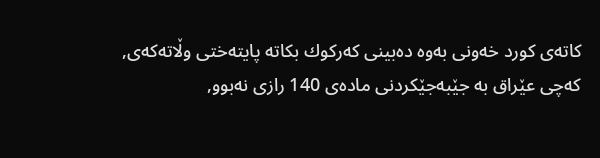كاته‌ی كورد خه‌ونی به‌وه‌ ده‌بینی كه‌ركوك بكاته‌ پایته‌ختی وڵاته‌كه‌ی, كه‌چی عێراق به‌ جێبه‌جێكردنی ماده‌ی 140 رازی نه‌بوو,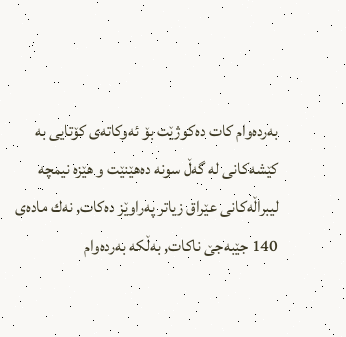به‌رده‌وام كات ده‌كوژێت بۆ ئه‌وكاته‌ی كۆتایی به‌ كێشه‌كانی له‌ گه‌ڵ سونه‌ ده‌هێنێت و هێزه‌ نیمچه‌ لیبراڵه‌كانی عێراق زیاتر په‌راوێز ده‌كات, نه‌ك ماده‌ی 140 جێبه‌جێ ناكات, به‌ڵكه‌ به‌رده‌وام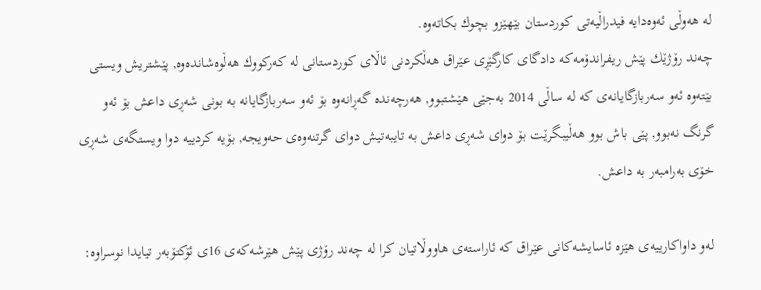له‌ هه‌وڵی ئه‌وه‌دایه‌ فیدراڵیه‌تی كوردستان بێهێزو بچوك بكاته‌وه‌.
چه‌ند رۆژێك پێش ریفراندۆمه‌كه‌ دادگای كارگێڕی عێراق هه‌ڵكردنی ئاڵای كوردستانی له‌ كه‌ركووك هه‌ڵوه‌شانده‌وه‌, پێشتریش ویستی بێته‌وه‌ ئه‌و سه‌ربازگایانه‌ی كه‌ له‌ ساڵی 2014 به‌جێی هێشتبوو, هه‌رچه‌نده‌ گه‌ڕانه‌وه‌ بۆ ئه‌و سه‌ربازگایانه‌ به‌ بونی شه‌ڕی داعش بۆ ئه‌و گرنگ نه‌بوو, پێی باش بوو هه‌ڵیبگرێت بۆ دوای شه‌ڕی داعش به‌ تایبه‌تیش دوای گرتنه‌وه‌ی حه‌ویجه‌, بۆیه‌ كردییه‌ دوا ویستگه‌ی شه‌ڕی خۆی به‌رامبه‌ر به‌ داعش.

له‌و داواكارییه‌ی هێزه‌ ئاسایشه‌كانی عێراق كه‌ ئاراسته‌ی هاووڵاتیان كرا له‌ چه‌ند رۆژی پێش هێرشه‌كه‌ی 16ی ئۆكتۆبه‌ر تیایدا نوسراوه‌: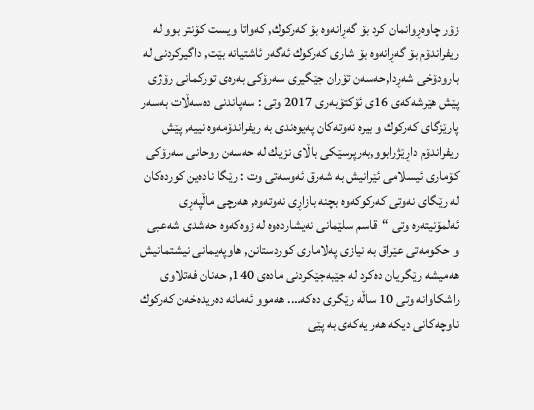زۆر چاوه‌ڕوانمان كرد بۆ گه‌ڕانه‌وه‌ بۆ كه‌ركوك, كه‌واتا ویست كۆنتر بوو له‌ ریفراندۆم بۆ گه‌ڕانه‌وه‌ بۆ شاری كه‌ركوك ئه‌گه‌ر ئاشتیانه‌ بێت, داگیركردنی له‌ بارودۆخی شه‌ڕدا,حه‌سه‌ن تۆران جێگیری سه‌رۆكی به‌ره‌ی توركمانی رۆژی پێش هێرشه‌كه‌ی 16ی ئۆكتۆبه‌ری 2017 وتی : سه‌پاندنی ده‌سه‌ڵات به‌سه‌ر پارێزگای كه‌ركوك و بیره‌ نه‌وته‌كان په‌یوه‌ندی به‌ ریفراندۆمه‌وه‌ نییه‌, پێش ریفراندۆم داڕێژرابوو,به‌رپرسێكی باڵای نزیك له‌ حه‌سه‌ن روحانی سه‌رۆكی كۆماری ئیسلامی ئێرانیش به‌ شه‌رق ئه‌وسه‌تی وت : رێگا ناده‌ین كورده‌كان له‌ رێگای نه‌وتی كه‌ركوكه‌وه‌ بچنه‌ بازاڕی نه‌وته‌وه‌, هه‌رچی ماڵپه‌ڕی ئه‌لمۆنیته‌ره‌ وتی “قاسم سلێمانی نه‌یشارده‌وه‌ له‌ زوه‌كه‌وه‌ حه‌شدی شه‌عبی و حكومه‌تی عێراق به‌ نیازی په‌لاماری كوردستانن, هاوپه‌یمانی نیشتمانیش هه‌میشه‌ رێگریان ده‌كرد له‌ جێبه‌جێكردنی ماده‌ی 140, حه‌نان فه‌تلاوی راشكاوانه‌ وتی 10 ساڵه‌ رێگری ده‌كه‌…. هه‌موو ئه‌مانه‌ ده‌ریده‌خه‌ن كه‌ركوك ناوچه‌كانی دیكه‌ هه‌ر یه‌كه‌ی به‌ پێی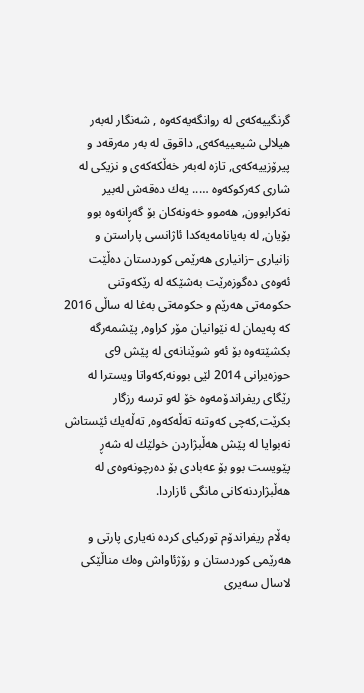گرنگییه‌كه‌ی له‌ روانگه‌یه‌كه‌وه‌ , شه‌نگار له‌به‌ر هیلالی شیعییه‌كه‌ی, داقوق له‌ به‌ر مه‌رقه‌د و پیرۆزییه‌كه‌ی, تازه‌ له‌به‌ر خه‌ڵكه‌كه‌ی و نزیكی له‌ شاری كه‌ركوكه‌وه‌ ….. یه‌ك ده‌قه‌ش له‌بیر نه‌كرابوون, هه‌موو خه‌ونه‌كان بۆ گه‌ڕانه‌وه‌ بوو بۆیان, له‌ به‌یانامه‌یه‌كدا ئاژانسی پاراستن و زانیاری –زانیاری هه‌رێمی كوردستان ده‌ڵێت ئه‌وه‌ی ده‌گوزه‌رێت به‌شێكه‌ له‌ رێكه‌وتنی حكومه‌تی هه‌رێم و حكومه‌تی به‌غا له‌ ساڵی 2016 كه‌ په‌یمان له‌ نێوانیان مۆر كراوه‌, پێشمه‌رگه‌ بكشێته‌وه‌ بۆ ئه‌و شوێنانه‌ی له‌ پێش 9ی حوزه‌یرانی 2014 لێی بوونه‌,كه‌واتا ویسترا له‌ رێگای ریفراندۆمه‌وه‌ خۆ له‌و ترسه‌ رزگار بكرێت,كه‌چی كه‌وتنه‌ ته‌ڵه‌كه‌وه‌, ته‌ڵه‌یك ئێستاش نه‌بوایا له‌ پێش هه‌ڵبژاردن خولێك له‌ شه‌ڕ پێویست بوو بۆ عه‌بادی بۆ ده‌رچونه‌وه‌ی له‌ هه‌ڵبژاردنه‌كانی مانگی ئازاردا.

به‌ڵام ریفراندۆم توركیای كرده‌ نه‌یاری پارتی و هه‌رێمی كوردستان و رۆژئاواش وه‌ك مناڵێكی لاسال سه‌یری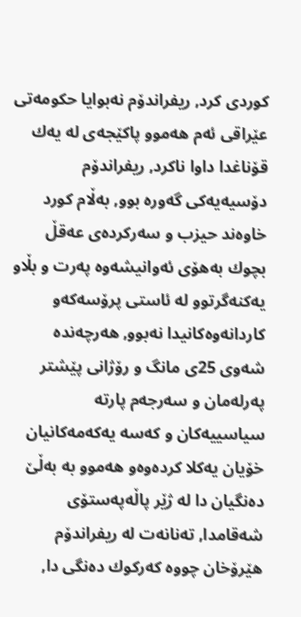كوردی كرد, ریفراندۆم نه‌بوایا حكومه‌تی عێراقی ئه‌م هه‌موو پاكێجه‌ی له‌ یه‌ك قۆناغدا داوا ناكرد, ریفراندۆم دۆسیه‌یه‌كی گه‌وره‌ بوو, به‌ڵام كورد خاوه‌ند حیزب و سه‌ركرده‌ی عه‌قڵ بچوك به‌هۆی ئه‌وانیشه‌وه‌ په‌رت و بڵاو یه‌كنه‌گرتوو له‌ ئاستی پرۆسه‌كه‌و كاردانه‌وه‌كانیدا نه‌بوو, هه‌رچه‌نده‌ شه‌وی 25ی مانگ و رۆژانی پێشتر په‌رله‌مان و سه‌رجه‌م پارته‌ سیاسییه‌كان و كه‌سه‌ یه‌كه‌مه‌كانیان خۆیان یه‌كلا كرده‌وه‌و هه‌موو به‌ به‌ڵێ ده‌نگیان دا له‌ ژێر پاڵه‌په‌ستۆی شه‌قامدا, ته‌نانه‌ت له‌ ریفراندۆم هێرۆخان چووه‌ كه‌ركوك ده‌نگی دا,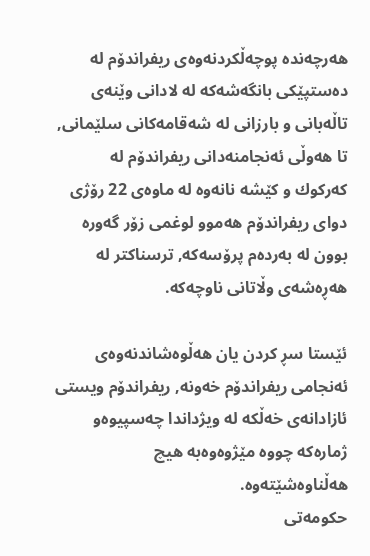هه‌رچه‌نده‌ پوچه‌ڵكردنه‌وه‌ی ریفراندۆم له‌ ده‌ستپێكی بانگه‌شه‌كه‌ له‌ لادانی وێنه‌ی تاڵه‌بانی و بارزانی له‌ شه‌قامه‌كانی سلێمانی, تا هه‌وڵی ئه‌نجامنه‌دانی ریفراندۆم له‌ كه‌ركوك و كێشه‌ نانه‌وه‌ له‌ ماوه‌ی 22 رۆژی دوای ریفراندۆم هه‌موو لوغمی زۆر گه‌وره‌ بوون له‌ به‌رده‌م پرۆسه‌كه‌, ترسناكتر له‌ هه‌ڕه‌شه‌ی وڵاتانی ناوچه‌كه‌.

ئێستا سڕ كردن یان هه‌ڵوه‌شاندنه‌وه‌ی ئه‌نجامی ریفراندۆم خه‌ونه‌, ریفراندۆم ویستی ئازادانه‌ی خه‌ڵكه‌ له‌ ویژداندا چه‌سپیوه‌و ژماره‌كه‌ چووه‌ مێژوه‌وه‌به‌ هیچ هه‌ڵناوه‌شێته‌وه‌.
حكومه‌تی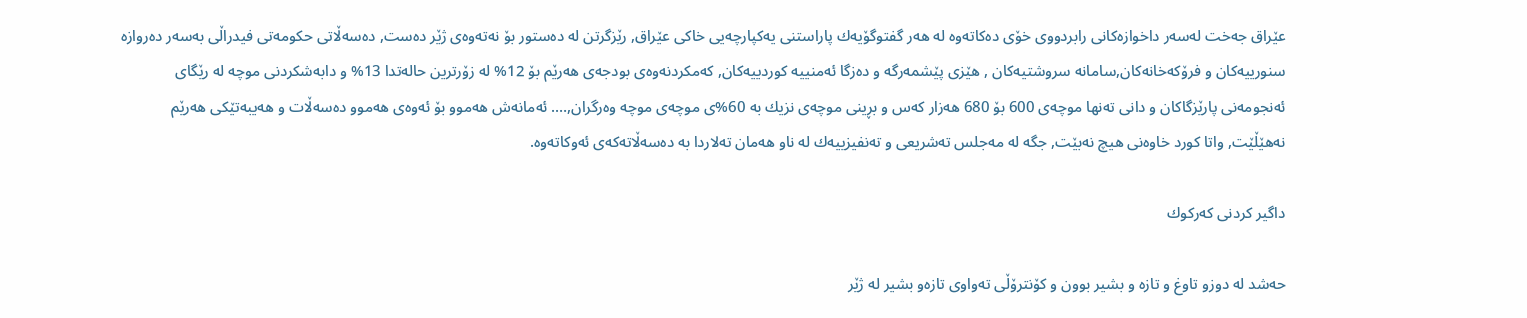عێراق جه‌خت له‌سه‌ر داخوازه‌كانی رابردووی خۆی ده‌كاته‌وه‌ له‌ هه‌ر گفتوگۆیه‌ك پاراستنی یه‌كپارچه‌یی خاكی عێراق, رێزگرتن له‌ ده‌ستور بۆ نه‌ته‌وه‌ی ژێر ده‌ست, ده‌سه‌ڵاتی حكومه‌تی فیدراڵی به‌سه‌ر ده‌روازه‌ سنورییه‌كان و فرۆكه‌خانه‌كان,سامانه‌ سروشتیه‌كان , هێزی پێشمه‌رگه‌ و ده‌زگا ئه‌منییه‌ كوردییه‌كان, كه‌مكردنه‌وه‌ی بودجه‌ی هه‌رێم بۆ 12% له‌ زۆرترین حاله‌تدا 13% و دابه‌شكردنی موچه‌ له‌ رێگای ئه‌نجومه‌نی پارێزگاكان و دانی ته‌نها موچه‌ی 600 بۆ 680 هه‌زار كه‌س و بڕینی موچه‌ی نزیك به‌ 60%ی موچه‌ی موچه‌ وه‌رگران,…. ئه‌مانه‌ش هه‌موو بۆ ئه‌وه‌ی هه‌موو ده‌سه‌ڵات و هه‌یبه‌تێكی هه‌رێم نه‌هێڵێت, واتا كورد خاوه‌نی هیچ نه‌بێت, جگه‌ له‌ مه‌جلس ته‌شریعی و ته‌نفیزییه‌ك له‌ ناو هه‌مان ته‌لاردا به‌ ده‌سه‌ڵاته‌كه‌ی ئه‌وكاته‌وه‌.

داگیر كردنی كه‌ركوك

حه‌شد له‌ دوزو تاوغ و تازه‌ و بشیر بوون و كۆنترۆڵی ته‌واوی تازه‌و بشیر له‌ ژێر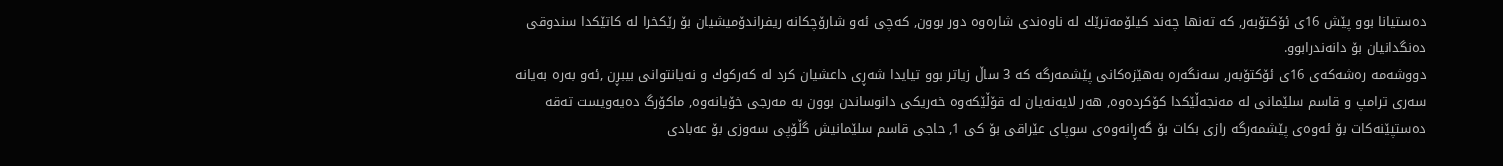ده‌ستیانا بوو پێش 16ی ئۆكتۆبه‌ر, كه‌ ته‌نها چه‌ند كیلۆمه‌ترێك له‌ ناوه‌ندی شاره‌وه‌ دور بوون, كه‌چی ئه‌و شارۆچكانه‌ ریفراندۆمیشیان بۆ رێكخرا له‌ كاتێكدا سندوقی ده‌نگدانیان بۆ دانه‌ندرابوو.
دووشه‌مه‌ ره‌شه‌كه‌ی 16ی ئۆكتۆبه‌ر, سه‌نگه‌ره‌ به‌هێزه‌كانی پێشمه‌رگه‌ كه‌ 3 ساڵ زیاتر بوو تیایدا شه‌ڕی داعشیان كرد له‌ كه‌ركوك و نه‌یانتوانی بیبڕن ,ئه‌و به‌ره‌ به‌یانه‌ سه‌ری ترامپ و قاسم سلێمانی له‌ مه‌نجه‌ڵێكدا كۆكرده‌وه‌, هه‌ر لایه‌نه‌یان له‌ قۆڵێكه‌وه‌ خه‌ریكی دانوساندن بوون به‌ مه‌رجی خۆیانه‌وه‌, ماكۆرگ ده‌یه‌ویست ته‌قه‌ ده‌ستپێنه‌كات بۆ ئه‌وه‌ی پێشمه‌رگه‌ رازی بكات بۆ گه‌ڕانه‌وه‌ی سوپای عێراقی بۆ كی 1, حاجی قاسم سلێمانیش گڵۆپی سه‌وزی بۆ عه‌بادی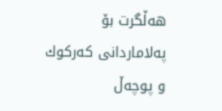هه‌ڵگرت بۆ په‌لاماردانی كه‌ركوك و پوچه‌ڵ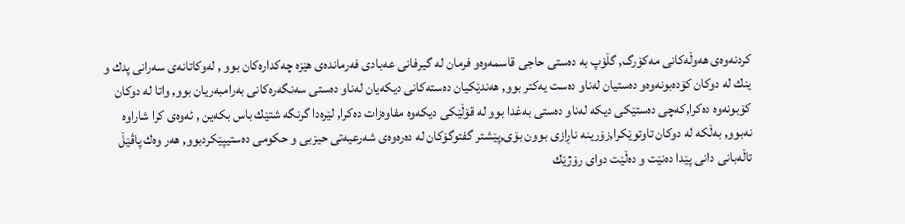كردنه‌وه‌ی هه‌وڵه‌كانی مه‌كۆرگ, گڵۆپ به‌ ده‌ستی حاجی قاسمه‌وه‌و فرمان له‌ گیرفانی عه‌بادی فه‌رمانده‌ی هێزه‌ چه‌كداره‌كان بوو , له‌وكاتانه‌ی سه‌رانی پدك و ینك له‌ دوكان كۆده‌بونه‌وه‌و ده‌ستیان له‌ناو ده‌ست یه‌كتر بوو, هه‌ندێكیان ده‌سته‌كانی دیكه‌یان له‌ناو ده‌ستی سه‌نگه‌ره‌كانی به‌رامبه‌ریان بوو, واتا له‌ دوكان كۆبونه‌وه‌ ده‌كرا,كه‌چی ده‌ستێكی دیكه‌ له‌ناو ده‌ستی به‌غدا بوو له‌ قۆڵێكی دیكه‌وه‌ مفاوه‌زات ده‌كرا, لێره‌دا گرنگه‌ شتێك باس بكه‌ین , ئه‌وه‌ی كرا شاراوه‌ نه‌بوو, به‌ڵكه‌ له‌ دوكان تاوتوێكرا,زۆرینه‌ ناڕازی بوون بۆی,پێشتر گفتوگۆكان له‌ ده‌ره‌وه‌ی شه‌رعیه‌تی حیزبی و حكومی ده‌ستیپێكردبوو, هه‌ر وه‌ك پاڤێڵ تاڵه‌بانی دانی پێدا ده‌نێت و ده‌ڵێت دوای رۆژێك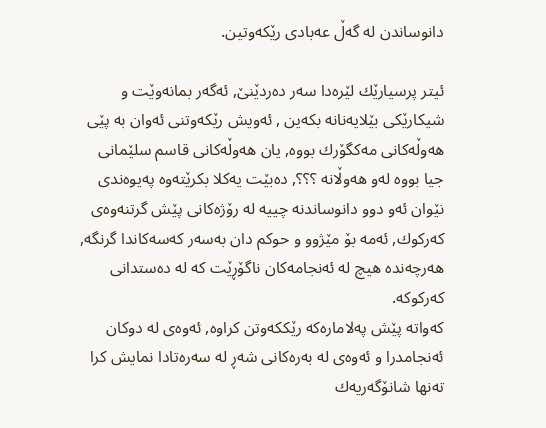دانوساندن له‌ گه‌ڵ عه‌بادی رێكه‌وتین.

ئیتر پرسیارێك لێره‌دا سه‌ر ده‌ردێنێ, ئه‌گه‌ر بمانه‌وێت و شیكارێكی بێلایه‌نانه‌ بكه‌ین , ئه‌ویش رێكه‌وتنی ئه‌وان به‌ پێی هه‌وڵه‌كانی مه‌كگۆرك بووه‌, یان هه‌وڵه‌كانی قاسم سلێمانی جیا بووه‌ له‌و هه‌وڵانه‌ ؟؟؟, ده‌بێت یه‌كلا بكرێته‌وه‌ په‌یوه‌ندی نێوان ئه‌و دوو دانوساندنه‌ چییه‌ له‌ رۆژه‌كانی پێش گرتنه‌وه‌ی كه‌ركوك, ئه‌مه‌ بۆ مێژوو و حوكم دان به‌سه‌ر كه‌سه‌كاندا گرنگه‌, هه‌رچه‌نده‌ هیچ له‌ ئه‌نجامه‌كان ناگۆڕێت كه‌ له‌ ده‌ستدانی كه‌ركوكه‌.
كه‌واته‌ پێش په‌لاماره‌كه‌ رێككه‌وتن كراوه‌, ئه‌وه‌ی له‌ دوكان ئه‌نجامدرا و ئه‌وه‌ی له‌ به‌ره‌كانی شه‌ڕ له‌ سه‌ره‌تادا نمایش كرا ته‌نها شانۆگه‌ریه‌ك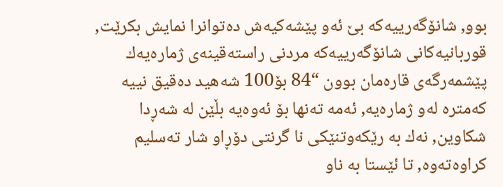بوو, شانۆگه‌رییه‌كه‌ بێ ئه‌و پێشه‌كیه‌ش ده‌توانرا نمایش بكرێت, قوربانیه‌كانی شانۆگه‌رییه‌كه‌ مردنی راسته‌قینه‌ی ژماره‌یه‌ك پێشمه‌رگه‌ی قاره‌مان بوون “84 بۆ100 شه‌هید ده‌قیق نییه‌ كه‌متره‌ له‌و ژماره‌یه‌, ئه‌مه‌ ته‌نها بۆ ئه‌وه‌یه‌ بڵێن له‌ شه‌ڕدا شكاوین, نه‌ك به‌ رێكه‌وتنێكی نا گرنتی دۆڕاو شار ته‌سلیم كراوه‌ته‌وه‌, تا ئێستا به‌ ناو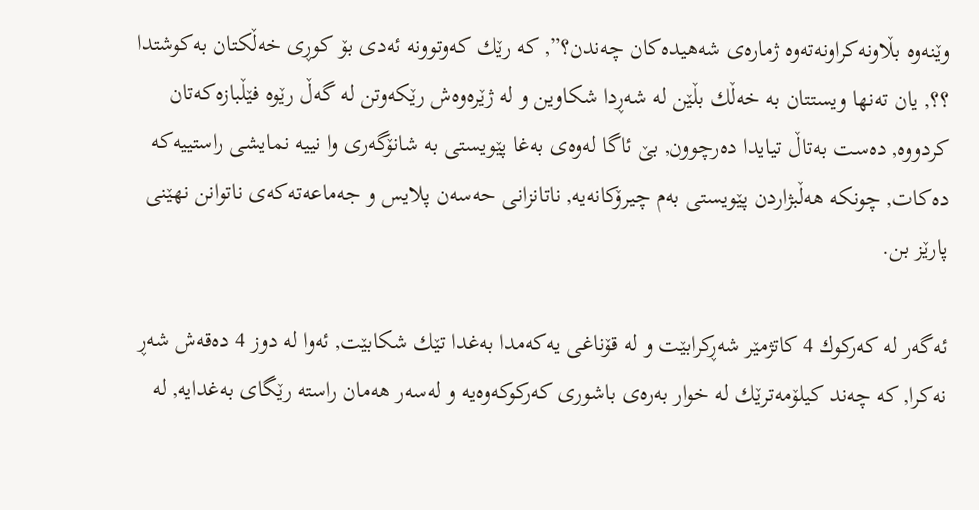وێنه‌وه‌ بڵاونه‌كراونه‌ته‌وه‌ ژماره‌ی شه‌هیده‌كان چه‌ندن؟”, كه‌ رێك كه‌وتوونه‌ ئه‌دی بۆ كوڕی خه‌ڵكتان به‌كوشتدا ؟؟, یان ته‌نها ویستتان به‌ خه‌ڵك بڵێن له‌ شه‌ڕدا شكاوین و له‌ ژێره‌وه‌ش رێكه‌وتن له‌ گه‌ڵ رێوه‌ فێڵبازه‌كه‌تان كردووه‌, ده‌ست به‌تاڵ تیایدا ده‌رچوون, بێ ئاگا له‌وه‌ی به‌غا پێویستی به‌ شانۆگه‌ری وا نییه‌ نمایشی راستییه‌كه‌ ده‌كات, چونكه‌ هه‌ڵبژاردن پێویستی به‌م چیرۆكانه‌یه‌, ناتانزانی حه‌سه‌ن پلایس و جه‌ماعه‌ته‌كه‌ی ناتوانن نهێنی پارێز بن.

ئه‌گه‌ر له‌ كه‌ركوك 4 كاتژمێر شه‌ڕكرابێت و له‌ قۆناغی یه‌كه‌مدا به‌غدا تێك شكابێت, ئه‌وا له‌ دوز 4 ده‌قه‌ش شه‌ڕ نه‌كرا, كه‌ چه‌ند كیلۆمه‌ترێك له‌ خوار به‌ره‌ی باشوری كه‌ركوكه‌وه‌یه‌ و له‌سه‌ر هه‌مان راسته‌ رێگای به‌غدایه‌, له‌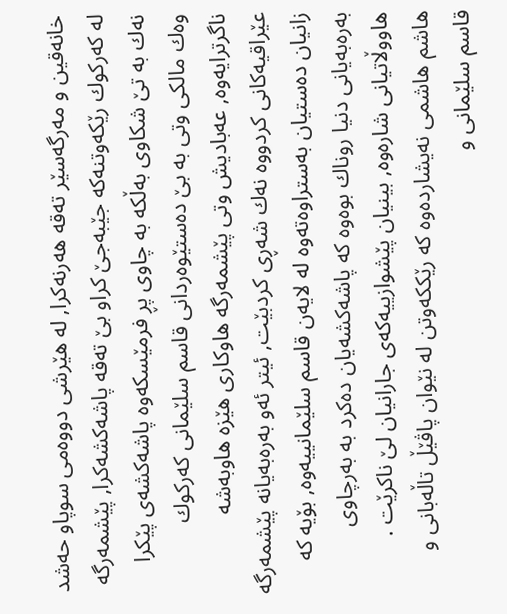خانه‌قین و مه‌رگه‌سێر ته‌قه‌ هه‌رنه‌كرا, له‌ هێرشی دووه‌می سوپاو حه‌شد له‌ كه‌ركوك رێكه‌وتنه‌كه‌ جێبه‌جێ كراو بێ ته‌قه‌ پاشه‌كشه‌كرا, پێشمه‌رگه‌ نه‌ك به‌ تێ شكاوی به‌ڵكه‌ به‌ چاوی پڕ فرمێسكه‌وه‌ پاشه‌كشه‌ی پێكرا وه‌ك مالكی وتی به‌ بێ ده‌ستێوه‌ردانی قاسم سلێمانی كه‌ركوك ناگرترایه‌وه‌, عه‌بادیش وتی پێشمه‌رگه‌ هاوكاری هێزه‌ هاوبه‌شه‌ عێراقیه‌كانی كردووه‌ نه‌ك شه‌ڕی كردبێت, ئیتر ئه‌و به‌ره‌به‌یانه‌ پێشمه‌رگه‌ زانیان ده‌ستیان به‌ستراوه‌ته‌وه‌ له‌ لایه‌ن قاسم سلێمانییه‌وه‌, بۆیه‌ كه‌ به‌ره‌به‌یانی دنیا روناك بوه‌وه‌ كه‌ پاشه‌كشه‌یان ده‌كرد به‌ به‌رچاوی هاووڵاتیانی شاره‌وه‌, بینیان پێشوازییه‌كه‌ی جارانیان لێ ناكرێت .
هاشم هاشمی نه‌یشارده‌وه‌ كه‌ رێككه‌وتن له‌ نێوان پاڤێڵ تاڵه‌بانی و قاسم سلێمانی و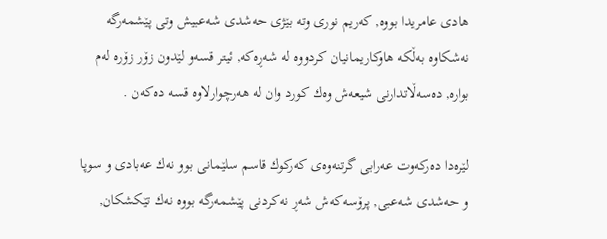هادی عامریدا بووه‌, كه‌ریم نوری وته‌ بێژی حه‌شدی شه‌عبیش وتی پێشمه‌رگه‌ نه‌شكاوه‌ به‌ڵكه‌ هاوكاریمانیان كردووه‌ له‌ شه‌ڕه‌كه‌, ئیتر قسه‌و لێدون زۆر زۆره‌ له‌م بواره‌, ده‌سه‌ڵاتدارنی شیعه‌ش وه‌ك كورد وان له‌ هه‌رچوارلاوه‌ قسه‌ ده‌كه‌ن .

لێره‌دا ده‌ركه‌وت عه‌رابی گرتنه‌وه‌ی كه‌ركوك قاسم سلێمانی بوو نه‌ك عه‌بادی و سوپا و حه‌شدی شه‌عبی, پرۆسه‌كه‌ش شه‌ڕ نه‌كردنی پێشمه‌رگه‌ بووه‌ نه‌ك تێكشكان,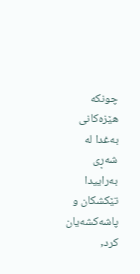چونكه‌ هێزه‌كانی به‌غدا له‌ شه‌ڕی به‌راییدا تێكشكان و پاشه‌كشه‌یان كرد,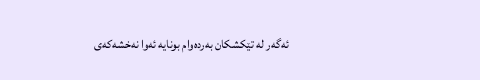ئه‌گه‌ر له‌ تێكشكان به‌رده‌وام بونایه‌ ئه‌وا نه‌خشه‌كه‌ی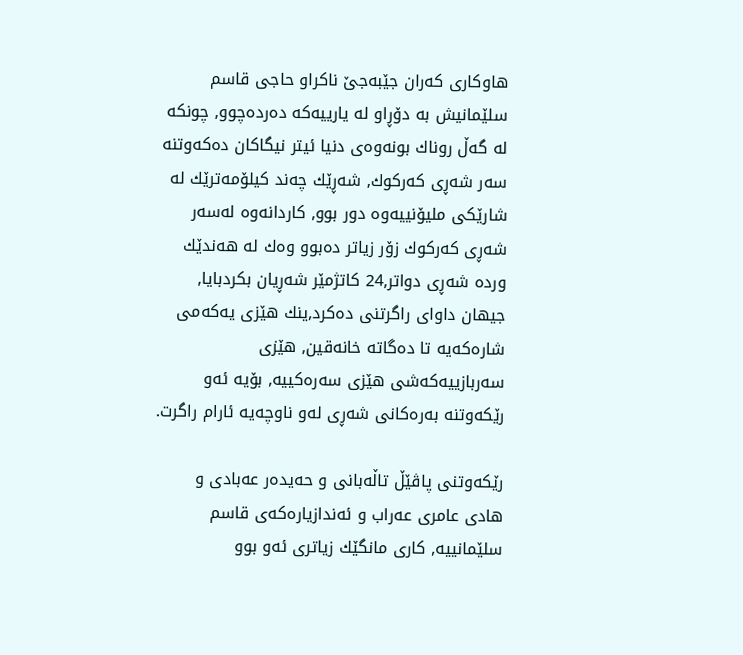هاوكاری كه‌ران جێبه‌جێ ناكراو حاجی قاسم سلێمانیش به‌ دۆڕاو له‌ یارییه‌كه‌ ده‌رده‌چوو, چونكه‌ له‌ گه‌ڵ روناك بونه‌وه‌ی دنیا ئیتر نیگاكان ده‌كه‌وتنه‌ سه‌ر شه‌ڕی كه‌ركوك, شه‌ڕێك چه‌ند كیلۆمه‌ترێك له‌ شارێكی ملیۆنییه‌وه‌ دور بوو, كاردانه‌وه‌ له‌سه‌ر شه‌ڕی كه‌ركوك زۆر زیاتر ده‌بوو وه‌ك له‌ هه‌ندێك ورده‌ شه‌ڕی دواتر,24 كاتژمێر شه‌ڕیان بكردبایا, جیهان داوای راگرتنی ده‌كرد,ینك هێزی یه‌كه‌می شاره‌كه‌یه‌ تا ده‌گاته‌ خانه‌قین, هێزی سه‌ربازییه‌كه‌شی هێزی سه‌ره‌كییه‌, بۆیه‌ ئه‌و رێكه‌وتنه‌ به‌ره‌كانی شه‌ڕی له‌و ناوچه‌یه‌ ئارام راگرت.

رێكه‌وتنی پاڤێڵ تاڵه‌بانی و حه‌یده‌ر عه‌بادی و هادی عامری عه‌راب و ئه‌ندازیاره‌كه‌ی قاسم سلێمانییه‌, كاری مانگێك زیاتری ئه‌و بوو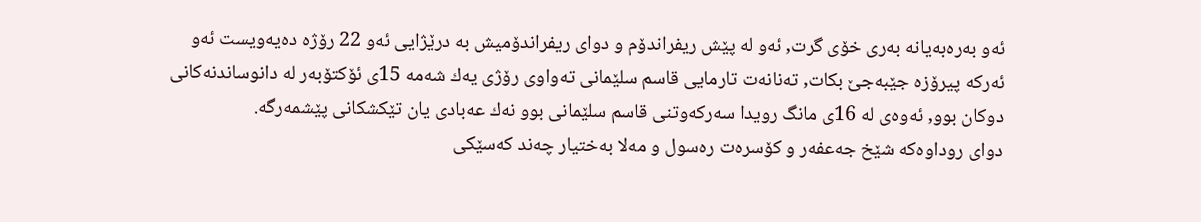ئه‌و به‌ره‌به‌یانه‌ به‌ری خۆی گرت, ئه‌و له‌ پێش ریفراندۆم و دوای ریفراندۆمیش به‌ درێژایی ئه‌و 22 رۆژه‌ ده‌یه‌ویست ئه‌و ئه‌ركه‌ پیرۆزه‌ جێبه‌جێ بكات, ته‌نانه‌ت تارمایی قاسم سلێمانی ته‌واوی رۆژی یه‌ك شه‌مه‌ 15ی ئۆكتۆبه‌ر له‌ دانوساندنه‌كانی دوكان بوو, ئه‌وه‌ی له‌ 16ی مانگ رویدا سه‌ركه‌وتنی قاسم سلێمانی بوو نه‌ك عه‌بادی یان تێكشكانی پێشمه‌رگه‌.
دوای روداوه‌كه‌ شێخ جه‌عفه‌ر و كۆسره‌ت ره‌سول و مه‌لا به‌ختیار چه‌ند كه‌سێكی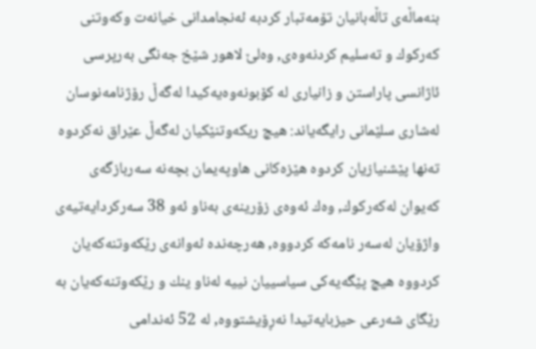بنه‌ماڵه‌ی تاڵه‌بانیان تۆمه‌تبار كردبه‌ ئه‌نجامدانی خیانه‌ت وكه‌وتنی كه‌ركوك و ته‌سلیم كردنه‌وه‌ی, وه‌لێ لاهور شێخ جه‌نگی به‌رپرسی ئاژانسی پاراستن و زانیاری له‌ كۆبونه‌وه‌یه‌كیدا له‌گه‌ڵ رۆژنامه‌نوسان له‌شاری سلێمانی رایگه‌یاند: هیچ ریكه‌وتنێكیان له‌گه‌ڵ عێراق نه‌كردوه‌ ته‌نها پێشنیازیان كردوه‌ هێزه‌كانی هاوپه‌یمان بچه‌نه‌ سه‌ربازگه‌ی كه‌یوان له‌كه‌ركوك, وه‌ك ئه‌وه‌ی زۆرینه‌ی به‌ناو ئه‌و 38 سه‌ركردایه‌تیه‌ی واژۆیان له‌سه‌ر نامه‌كه‌ كردووه‌, هه‌رچه‌نده‌ ئه‌وانه‌ی رێكه‌وتنه‌كه‌یان كردووه‌ هیچ پێگه‌یه‌كی سیاسییان نییه‌ له‌ناو ینك و رێكه‌وتنه‌كه‌یان به‌ رێگای شه‌رعی حیزبایه‌تیدا نه‌ڕۆیشتووه‌, له‌ 52 ئه‌ندامی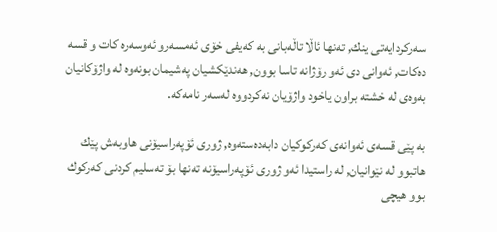سه‌ركردایه‌تی ینك, ته‌نها ئاڵا تاڵه‌بانی به‌ كه‌یفی خۆی ئه‌مسه‌رو ئه‌وسه‌ره‌ كات و قسه‌ ده‌كات, ئه‌وانی دی ئه‌و رۆژانه‌ تاسا بوون, هه‌ندێكشیان په‌شیمان بونه‌وه‌ له‌ واژۆكانیان به‌وه‌ی له‌ خشته‌ براون یاخود واژۆیان نه‌كردووه‌ له‌سه‌ر نامه‌كه‌.

به‌ پێی قسه‌ی ئه‌وانه‌ی كه‌ركوكیان دابه‌ده‌سته‌وه‌, ژوری ئۆپه‌راسیۆنی هاوبه‌ش پێك هاتبوو له‌ نێوانیان, له‌ راستیدا ئه‌و ژوری ئۆپه‌راسیۆنه‌ ته‌نها بۆ ته‌سلیم كردنی كه‌ركوك بوو هیچی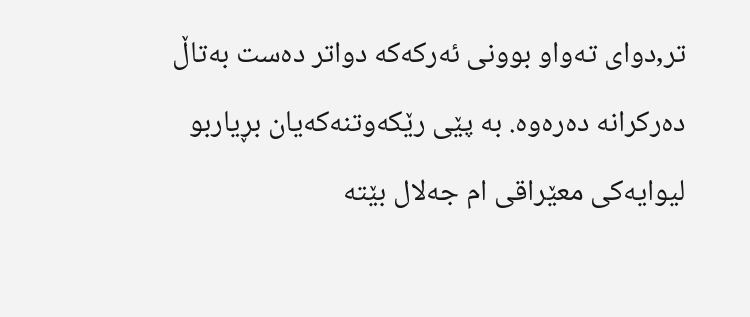تر,دوای ته‌واو بوونی ئه‌ركه‌كه‌ دواتر ده‌ست به‌تاڵ ده‌ركرانه‌ ده‌ره‌وه‌. به‌ پێی رێكه‌وتنه‌كه‌یان بڕیاربو لیوایه‌كی معێراقی ام جه‌لال بێته‌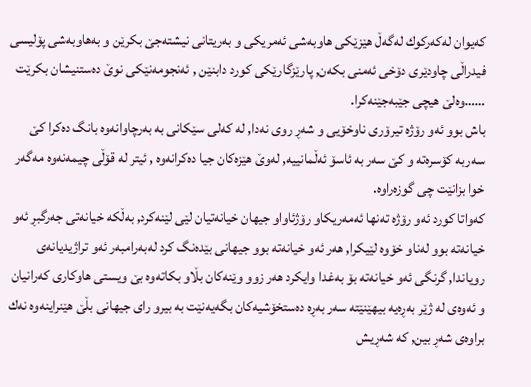كه‌یوان له‌كه‌ركوك له‌گه‌ڵ هێزێكی هاوبه‌شی ئه‌مریكی و به‌ریتانی نیشته‌جێ بكرێن و به‌هاوبه‌شی پۆلیسی فیدراڵی چاودێری دۆخی ئه‌منی بكه‌ن, پارێزگارێكی كورد دابنێن , ئه‌نجومه‌نێكی نوێ ده‌ستنیشان بكرێت ……وه‌لێ هیچی جێبه‌جێنه‌كرا.
باش بوو ئه‌و رۆژه‌ تیرۆری ناوخۆیی و شه‌ڕ روی نه‌دا, له‌ كه‌لی سێكانی به‌ به‌رچاوانه‌وه‌ بانگ ده‌كرا كێ سه‌ربه‌ كۆسره‌ته‌ و كێ سه‌ر به‌ ئاسۆ ئه‌ڵمانییه‌, له‌وێ هێزه‌كان جیا ده‌كرانه‌وه‌ , ئیتر له‌ قۆڵی چیمه‌نه‌وه‌ مه‌گه‌ر خوا بزانێت چی گوزه‌راوه‌.
كه‌واتا كورد ئه‌و رۆژه‌ ته‌نها ئه‌مه‌ریكاو رۆژئاواو جیهان خیانه‌تیان لێی لێنه‌كرد, به‌ڵكه‌ خیانه‌تی جه‌رگبڕ ئه‌و خیانه‌ته‌ بوو له‌ناو خۆوه‌ لێیكرا, هه‌ر ئه‌و خیانه‌ته‌ بوو جیهانی بێده‌نگ كرد له‌به‌رامبه‌ر ئه‌و تراژیدیانه‌ی رویاندا, گرنگی ئه‌و خیانه‌ته‌ بۆ به‌غدا وایكرد هه‌ر زوو وێنه‌كان بڵاو بكاته‌وه‌ بێ ویستی هاوكاری كه‌رانیان و ئه‌وه‌ی له‌ ژێر به‌ڕه‌یه‌ بیهێنێته‌ سه‌ر به‌ڕه‌ ده‌ستخۆشیه‌كان بگه‌یه‌نێت به‌ بیرو رای جیهانی بڵێ هێنراینه‌وه‌ نه‌ك براوه‌ی شه‌ڕ بین, كه‌ شه‌ڕیش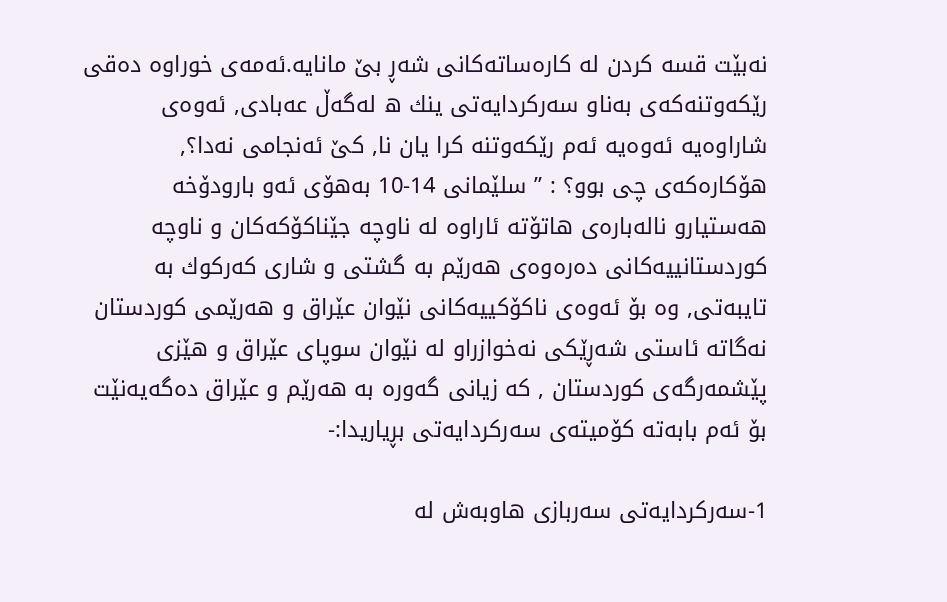نه‌بێت قسه‌ كردن له‌ كاره‌ساته‌كانی شه‌ڕ بێ مانایه‌.ئه‌مه‌ی خوراوه‌ ده‌قی رێكه‌وتنه‌كه‌ی به‌ناو سه‌ركردایه‌تی ینك ه‌ له‌گه‌ڵ عه‌بادی, ئه‌وه‌ی شاراوه‌یه‌ ئه‌وه‌یه‌ ئه‌م رێكه‌وتنه‌ كرا یان نا, كێ ئه‌نجامی نه‌دا؟, هۆكاره‌كه‌ی چی بوو؟ : ” سلێمانی 14-10 به‌هۆی ئه‌و بارودۆخه‌ هه‌ستیارو ناله‌باره‌ی هاتۆته‌ ئاراوه‌ له‌ ناوچه‌ جێناكۆكه‌كان و ناوچه‌ كوردستانییه‌كانی ده‌ره‌وه‌ی هه‌رێم به‌ گشتی و شاری كه‌ركوك به‌ تایبه‌تی, وه‌ بۆ ئه‌وه‌ی ناكۆكییه‌كانی نێوان عێراق و هه‌رێمی كوردستان نه‌گاته‌ ئاستی شه‌ڕێكی نه‌خوازراو له‌ نێوان سوپای عێراق و هێزی پێشمه‌رگه‌ی كوردستان , كه‌ زیانی گه‌وره‌ به‌ هه‌رێم و عێراق ده‌گه‌یه‌نێت بۆ ئه‌م بابه‌ته‌ كۆمیته‌ی سه‌ركردایه‌تی بڕیاریدا:-

1-سه‌ركردایه‌تی سه‌ربازی هاوبه‌ش له‌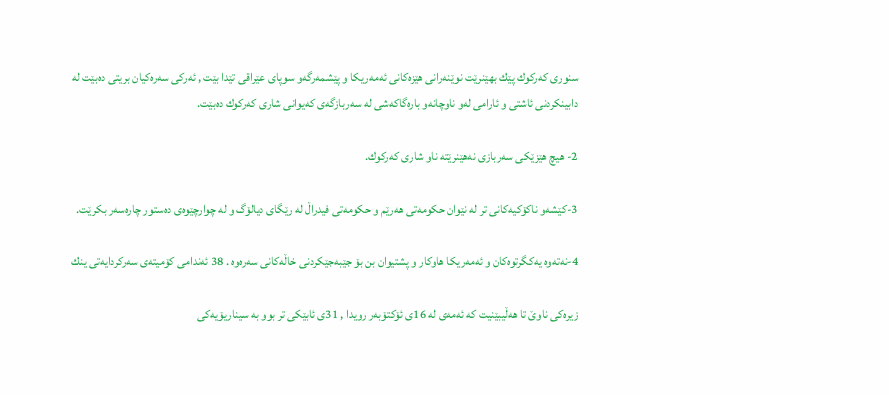سنوری كه‌ركوك پێك بهێنرێت نوێنه‌رانی هێزه‌كانی ئه‌مه‌ریكا و پێشمه‌رگه‌و سوپای عێراقی تێدا بێت , ئه‌ركی سه‌ره‌كیان بریتی ده‌بێت له‌ دابینكردنی ئاشتی و ئارامی له‌و ناوچانه‌و باره‌گاكه‌شی له‌ سه‌ربازگه‌ی كه‌یوانی شاری كه‌ركوك ده‌بێت.

2- هیچ هێزێكی سه‌ربازی نه‌هێنرێته‌ ناو شاری كه‌ركوك.

3-كێشه‌و ناكۆكیه‌كانی تر له‌ نێوان حكومه‌تی هه‌رێم و حكومه‌تی فیدراڵ له‌ رێگای دیالۆگ و له‌ چوارچێوه‌ی ده‌ستور چاره‌سه‌ر بكرێت.

4-نه‌ته‌وه‌ یه‌كگرتوه‌كان و ئه‌مه‌ریكا هاوكار و پشتیوان بن بۆ جێبه‌جێكردنی خاڵه‌كانی سه‌ره‌وه‌ . 38 ئه‌ندامی كۆمیته‌ی سه‌ركردایه‌تی ینك

زیره‌كی ناوێ تا هه‌ڵیبێنیت كه‌ ئه‌مه‌ی له‌ 16ی ئۆكتۆبه‌ر رویدا , 31ی ئابێكی تر بوو به‌ سیناریۆیه‌كی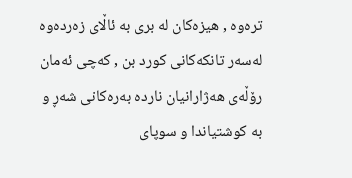تره‌وه‌ , هیزه‌كان له‌ بری به‌ ئاڵای زه‌رده‌وه‌ له‌سه‌ر تانكه‌كانی كورد بن , كه‌چی ئه‌مان رۆڵه‌ی هه‌ژارانیان نارده‌ به‌ره‌كانی شه‌ڕ و به‌ كوشتیاندا و سوپای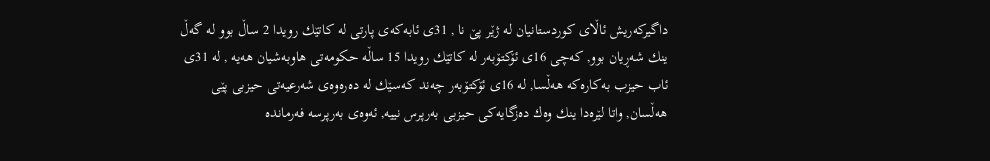داگیركه‌ریش ئاڵای كوردستانیان له‌ ژێر پێ نا , 31ی ئابه‌كه‌ی پارتی له‌ كاتێك رویدا 2 ساڵ بوو له‌ گه‌ڵ ینك شه‌ڕیان بوو, كه‌چی 16ی ئۆكتۆبه‌ر له‌ كاتێك رویدا 15 ساڵه‌ حكومه‌تی هاوبه‌شیان هه‌یه‌ , له‌ 31ی ئاب حیزب به‌كاره‌كه‌ هه‌ڵسا, له‌ 16ی ئۆكتۆبه‌ر چه‌ند كه‌سێك له‌ ده‌ره‌وه‌ی شه‌رعیه‌تی حیزبی پێی هه‌ڵسان, واتا لێره‌دا ینك وه‌ك ده‌زگایه‌كی حیزبی به‌رپرس نییه‌, ئه‌وه‌ی به‌رپرسه‌ فه‌رمانده‌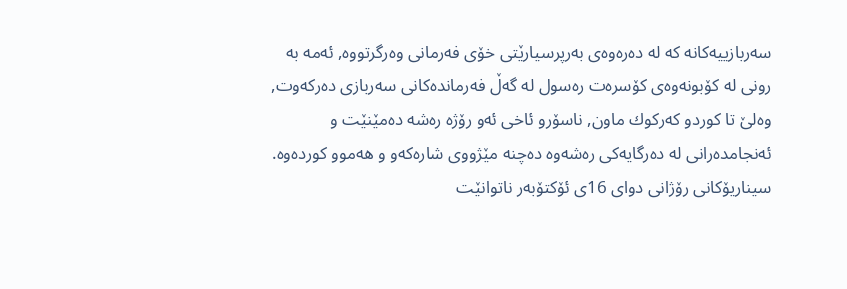سه‌ربازییه‌كانه‌ كه‌ له‌ ده‌ره‌وه‌ی به‌رپرسیارێتی خۆی فه‌رمانی وه‌رگرتووه‌, ئه‌مه‌ به‌ رونی له‌ كۆبونه‌وه‌ی كۆسره‌ت ره‌سول له‌ گه‌ڵ فه‌رمانده‌كانی سه‌ربازی ده‌ركه‌وت, وه‌لێ تا كوردو كه‌ركوك ماون, ناسۆرو ئاخی ئه‌و رۆژه‌ ره‌شه‌ ده‌مێنێت و ئه‌نجامده‌رانی له‌ ده‌رگایه‌كی ره‌شه‌وه‌ ده‌چنه‌ مێژووی شاره‌كه‌و و هه‌موو كورده‌وه‌.
سیناریۆكانی رۆژانی دوای 16ی ئۆكتۆبه‌ر ناتوانێت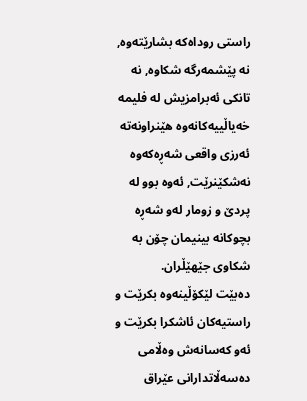راستی روداه‌كه‌ بشارێته‌وه‌, نه‌ پێشمه‌رگه‌ شكاوه‌, نه‌ تانكی ئه‌برامزیش له‌ فلیمه‌ خه‌یاڵییه‌كانه‌وه‌ هێنراونه‌ته‌ ئه‌رزی واقعی شه‌ڕه‌كه‌وه‌ نه‌شكێنرێت, ئه‌وه‌ بوو له‌ پردێ و زومار له‌و شه‌ڕه‌ بچوكانه‌ بینیمان چۆن به‌ شكاوی جێهێڵران.
ده‌بێت لێكۆڵینه‌وه‌ بكرێت و راستیه‌كان ئاشكرا بكرێت و ئه‌و كه‌سانه‌ش وه‌ڵامی ده‌سه‌ڵاتدارانی عێراق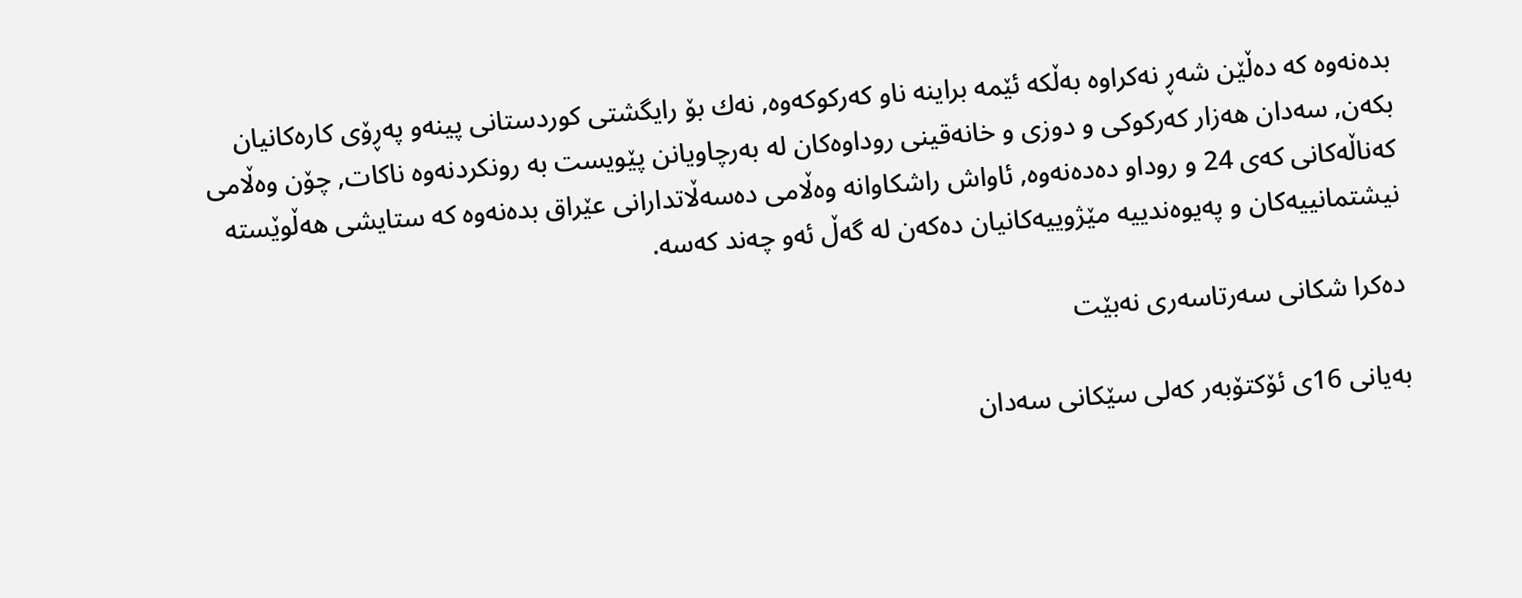بده‌نه‌وه‌ كه‌ ده‌ڵێن شه‌ڕ نه‌كراوه‌ به‌ڵكه‌ ئێمه‌ براینه‌ ناو كه‌ركوكه‌وه‌, نه‌ك بۆ رایگشتی كوردستانی پینه‌و په‌ڕۆی كاره‌كانیان بكه‌ن, سه‌دان هه‌زار كه‌ركوكی و دوزی و خانه‌قینی روداوه‌كان له‌ به‌رچاویانن پێویست به‌ رونكردنه‌وه‌ ناكات, چۆن وه‌ڵامی كه‌ناڵه‌كانی كه‌ی 24 و روداو ده‌ده‌نه‌وه‌, ئاواش راشكاوانه‌ وه‌ڵامی ده‌سه‌ڵاتدارانی عێراق بده‌نه‌وه‌ كه‌ ستایشی هه‌ڵوێسته‌ نیشتمانییه‌كان و په‌یوه‌ندییه‌ مێژوییه‌كانیان ده‌كه‌ن له‌ گه‌ڵ ئه‌و چه‌ند كه‌سه‌.

ده‌كرا شكانی سه‌رتاسه‌ری نه‌بێت

به‌یانی 16ی ئۆكتۆبه‌ر كه‌لی سێكانی سه‌دان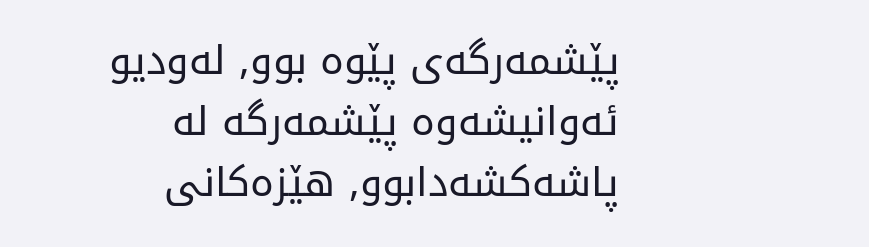پێشمه‌رگه‌ی پێوه‌ بوو, له‌ودیو ئه‌وانیشه‌وه‌ پێشمه‌رگه‌ له‌ پاشه‌كشه‌دابوو, هێزه‌كانی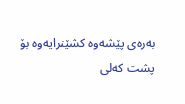به‌ره‌ی پێشه‌وه‌ كشێنرایه‌وه‌ بۆ پشت كه‌لی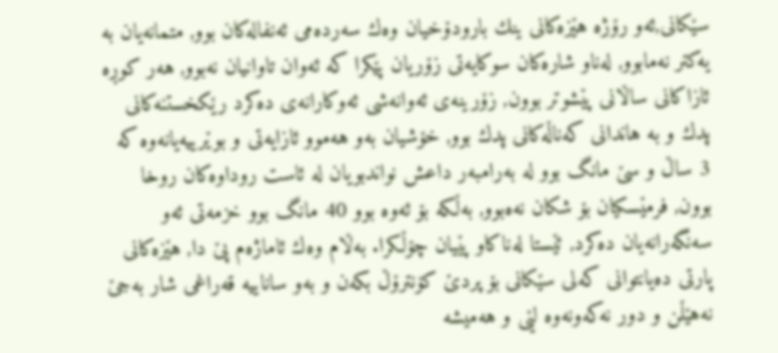سێكانی,ئه‌و رۆژه‌ هێزه‌كانی ینك بارودۆخیان وه‌ك سه‌رده‌می ئه‌نفاله‌كان بوو, متمانه‌یان به‌ یه‌كتر نه‌مابوو, له‌ناو شاره‌كان سوكایه‌تی زۆریان پێكرا كه‌ ئه‌وان تاوانیان نه‌بوو, هه‌ر كوڕه‌ ئازاكانی ساڵانی پێشوتر بوون, زۆرینه‌ی ئه‌وانه‌شی ئه‌وكارانه‌ی ده‌كرد رێكخستنه‌كانی پدك و به‌ هاندانی كه‌ناڵه‌كانی پدك بوو, خۆشیان به‌و هه‌موو ئازایه‌تی و بوێرییه‌یانه‌وه‌ كه‌ 3 ساڵ و سێ مانگ بوو له‌ به‌رامبه‌ر داعش نواندبویان له‌ ئاست روداوه‌كان روخا بوون, فرمێسكیان بۆ شكان نه‌ه‌بوو, به‌ڵكه‌ بۆ ئه‌وه‌ بوو 40 مانگ بوو خزمه‌تی ئه‌و سه‌نگه‌رانه‌یان ده‌كرد, ئێستا له‌ناكاو پێیان چۆڵكرا. به‌ڵام وه‌ك ئاماژه‌م پێ دا, هێزه‌كانی پارتی ده‌یانتوانی كه‌لی سێكانی بۆ پردێ كۆنترۆڵ بكه‌ن و به‌و ساناییه‌ قه‌راغی شار به‌جێ نه‌هێڵن و دور نه‌كه‌ونه‌وه‌ لێی و هه‌میشه‌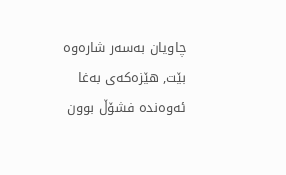چاویان به‌سه‌ر شاره‌وه‌ بێت, هێزه‌كه‌ی به‌غا ئه‌وه‌نده‌ فشۆڵ بوون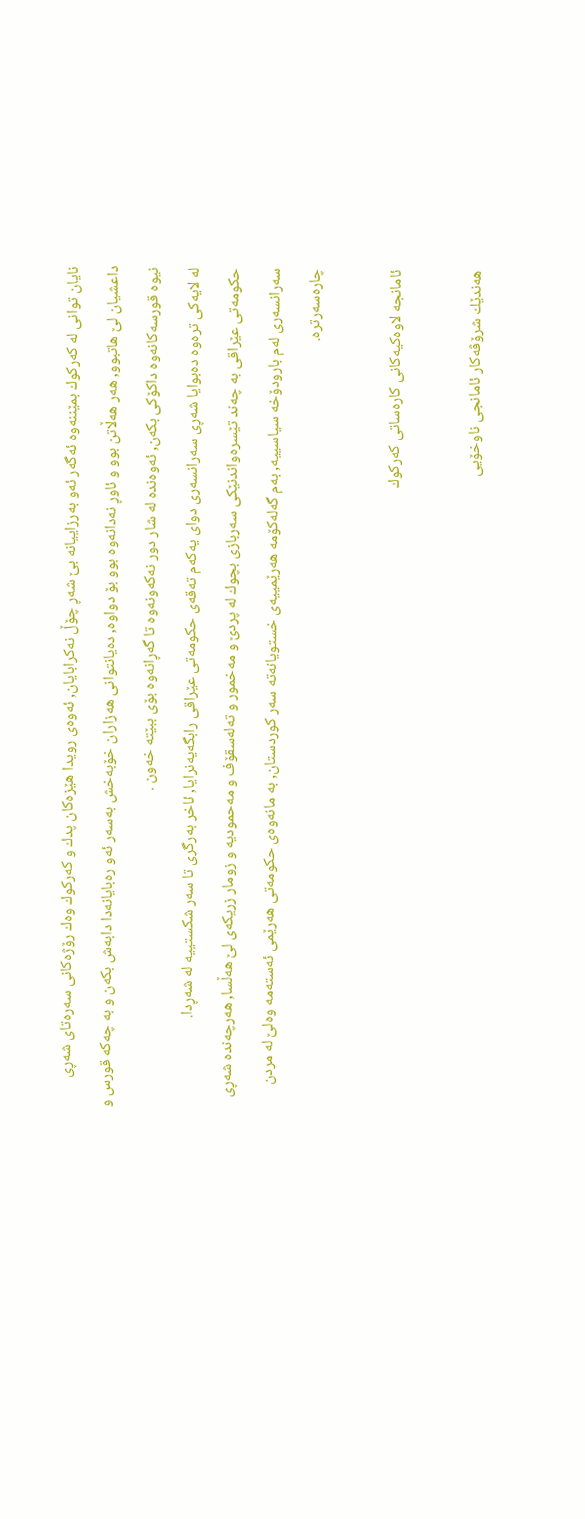نایان توانی له‌ كه‌ركوك بمێننه‌وه‌ ئه‌گه‌ر ئه‌و به‌رزاییانه‌ بێ شه‌ڕ چۆڵ نه‌كرابایان, ئه‌وه‌ی رویدا هێزه‌كان پدك و كه‌ركوك وه‌ك رۆژه‌كانی سه‌ره‌تای شه‌ڕی داعشیان لێ هاتبوو, هه‌ر هه‌ڵاتن بوو و ئاوڕ نه‌دانه‌وه‌ بوو بۆ دواوه‌, ده‌یانتوانی هه‌زاران خۆبه‌خش به‌سه‌ر ئه‌و ره‌بایانه‌دا دابه‌ش بكه‌ن و به‌ چه‌كه‌ قورس و نیوه‌ قورسه‌كانه‌وه‌ داكۆكی بكه‌ن, ئه‌وه‌نده‌ له‌ شار دور نه‌كه‌ونه‌وه‌ تا گه‌ڕانه‌وه‌ بۆی ببێته‌ خه‌ون .
له‌ لایه‌كی تره‌وه‌ ده‌بوایا شه‌ڕی سه‌رانسه‌ری دوای یه‌كه‌م ته‌قه‌ی حكومه‌تی عێراقی رابگه‌یه‌نرایا, ئاخر به‌رگری تا سه‌ر شكستییه‌ له‌ شه‌ڕدا.
حكومه‌تی عێراقی به‌ چه‌ند تێسره‌واندنێكی سه‌ربازی بچوك له‌ پردێ و مه‌خمور و ته‌له‌سقۆف و مه‌حمودیه‌ و زومار زریكه‌ی لێ هه‌ڵسا, هه‌رچه‌نده‌ شه‌ڕی سه‌رانسه‌ری له‌م بارودۆخه‌ سیاسییه‌, به‌م گه‌له‌كۆمه‌ هه‌رێمییه‌ی خستویانه‌ته‌ سه‌ر كوردستان, به‌ مانه‌وه‌ی حكومه‌تی هه‌رێمی ئه‌سته‌مه‌ وه‌لێ له‌ مردن چاره‌سه‌رتره‌.

ئامانجه‌ لاوه‌كیه‌كانی كاره‌ساتی كه‌ركوك

هه‌ندێك شرۆڤه‌كار ئامانجی ناوخۆیی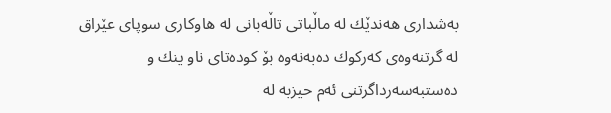به‌شداری هه‌ندێك له‌ ماڵباتی تاڵه‌بانی له‌ هاوكاری سوپای عێراق له‌ گرتنه‌وه‌ی كه‌ركوك ده‌به‌نه‌وه‌ بۆ كوده‌تای ناو ینك و ده‌ستبه‌سه‌رداگرتنی ئه‌م حیزبه‌ له‌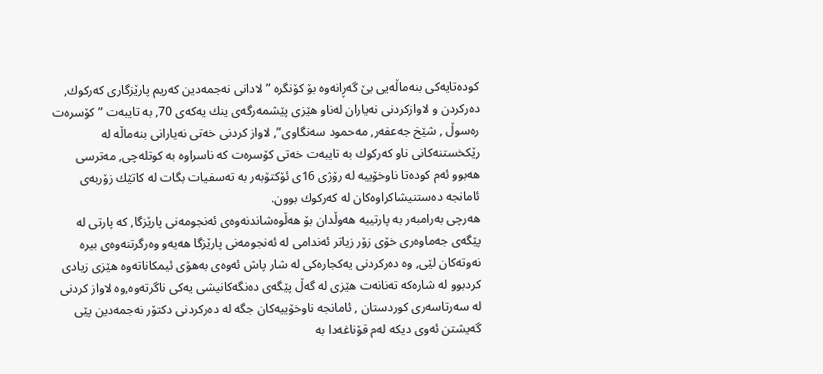كوده‌تایه‌كی بنه‌ماڵه‌یی بێ گه‌ڕانه‌وه‌ بۆ كۆنگره‌ ” لادانی نه‌جمه‌دین كه‌ریم پارێزگاری كه‌ركوك, ده‌ركردن و لاوازكردنی نه‌یاران له‌ناو هێزی پێشمه‌رگه‌ی ینك یه‌كه‌ی 70, به‌ تایبه‌ت ” كۆسره‌ت ره‌سوڵ , شێخ جه‌عفه‌ر, مه‌حمود سه‌نگاوی”, لاواز كردنی خه‌تی نه‌یارانی بنه‌ماڵه‌ له‌ رێكخستنه‌كانی ناو كه‌ركوك به‌ تایبه‌ت خه‌تی كۆسره‌ت كه‌ ناسراوه‌ به‌ كوتله‌چی, مه‌ترسی هه‌بوو ئه‌م كوده‌تا ناوخۆییه‌ له‌ رۆژی 16ی ئۆكتۆبه‌ر به‌ ته‌سفیات بگات له‌ كاتێك زۆربه‌ی ئامانجه‌ ده‌ستنیشاكراوه‌كان له‌ كه‌ركوك بوون.
هه‌رچی به‌رامبه‌ر به‌ پارتییه‌ هه‌وڵدان بۆ هه‌ڵوه‌شاندنه‌وه‌ی ئه‌نجومه‌نی پارێزگا, كه‌ پارتی له‌ پێگه‌ی جه‌ماوه‌ری خۆی زۆر زیاتر ئه‌ندامی له‌ ئه‌نجومه‌نی پارێزگا هه‌یه‌و وه‌رگرتنه‌وه‌ی بیره‌ نه‌وته‌كان لێی, وه‌ ده‌ركردنی یه‌كجاره‌كی له‌ شار پاش ئه‌وه‌ی به‌هۆی ئیمكاناته‌وه‌ هێزی زیادی كردبوو له‌ شاره‌كه‌ ته‌نانه‌ت هێزی له‌ گه‌ڵ پێگه‌ی ده‌نگه‌كانیشی یه‌كی ناگرته‌وه‌,وه‌ لاواز كردنی له‌ سه‌رتاسه‌ری كوردستان , ئامانجه‌ ناوخۆییه‌كان جگه‌ له‌ ده‌ركردنی دكتۆر نه‌جمه‌دین پێی گه‌یشتن ئه‌وی دیكه‌ له‌م قۆناغه‌دا به‌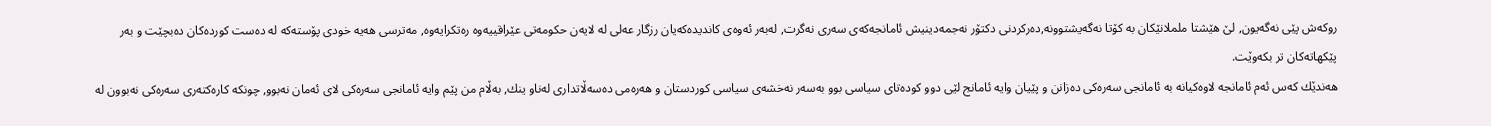روكه‌ش پێی نه‌گه‌یون, لێ هێشتا ململانێكان به‌ كۆتا نه‌گه‌یشتوونه‌,ده‌ركردنی دكتۆر نه‌جمه‌دینیش ئامانجه‌كه‌ی سه‌ری نه‌گرت, له‌به‌ر ئه‌وه‌ی كاندیده‌كه‌یان رزگار عه‌لی له‌ لایه‌ن حكومه‌تی عێراقییه‌وه‌ ره‌تكرایه‌وه‌, مه‌ترسی هه‌یه‌ خودی پۆسته‌كه‌ له‌ ده‌ست كورده‌كان ده‌بچێت و به‌ر پێكهاته‌كان تر بكه‌وێت.
هه‌ندێك كه‌س ئه‌م ئامانجه‌ لاوه‌كیانه‌ به‌ ئامانجی سه‌ره‌كی ده‌زانن و پێیان وایه‌ ئامانج لێی دوو كوده‌تای سیاسی بوو به‌سه‌ر نه‌خشه‌ی سیاسی كوردستان و هه‌ره‌می ده‌سه‌ڵاتداری له‌ناو ینك, به‌ڵام من پێم وایه‌ ئامانجی سه‌ره‌كی لای ئه‌مان نه‌بوو, چونكه‌ كاره‌كته‌ری سه‌ره‌كی نه‌بوون له‌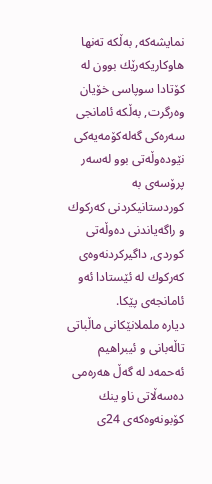نمایشه‌كه‌, به‌ڵكه‌ ته‌نها هاوكاریكه‌رێك بوون له‌ كۆتادا سوپاسی خۆیان وه‌رگرت, به‌ڵكه‌ ئامانجی سه‌ره‌كی گه‌له‌كۆمه‌یه‌كی نێوده‌وڵه‌تی بوو له‌سه‌ر پرۆسه‌ی به‌ كوردستانیكردنی كه‌ركوك و راگه‌یاندنی ده‌وڵه‌تی كوردی, داگیركردنه‌وه‌ی كه‌ركوك له‌ ئێستادا ئه‌و ئامانجه‌ی پێكا.
دیاره‌ ململانێكانی ماڵباتی تاڵه‌بانی و ئیبراهیم ئه‌حمه‌د له‌ گه‌ڵ هه‌ره‌می ده‌سه‌ڵاتی ناو ینك كۆبونه‌وه‌كه‌ی 24ی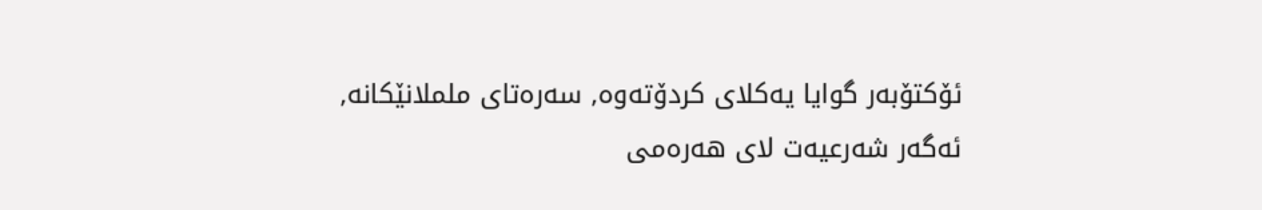ئۆكتۆبه‌ر گوایا یه‌كلای كردۆته‌وه‌, سه‌ره‌تای ململانێكانه‌, ئه‌گه‌ر شه‌رعیه‌ت لای هه‌ره‌می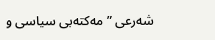شه‌رعی ” مه‌كته‌بی سیاسی و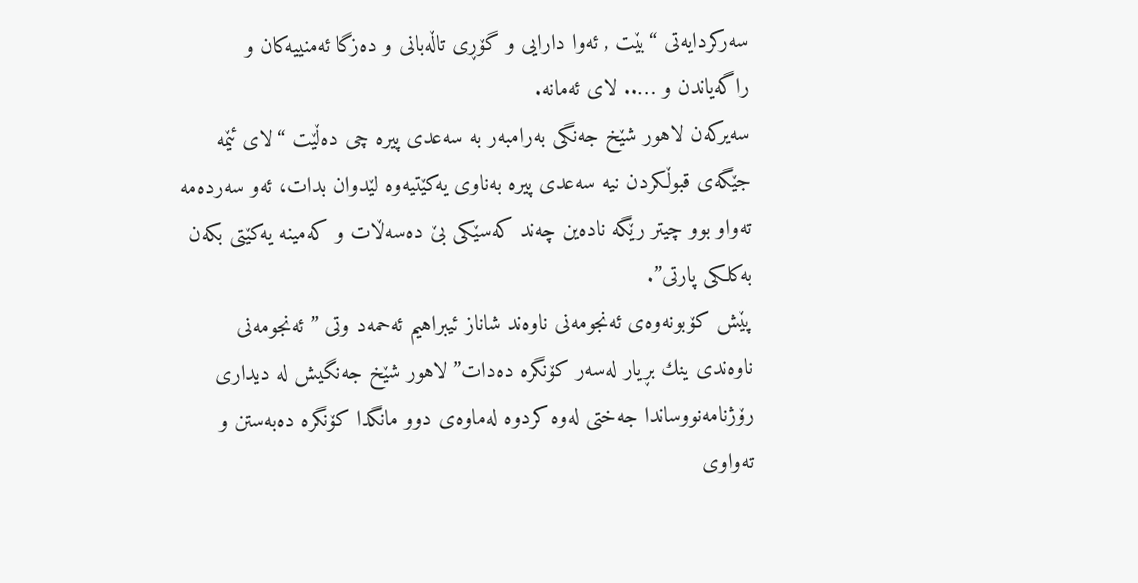سه‌ركردایه‌تی “بێت , ئه‌وا دارایی و گۆڕی تاڵه‌بانی و ده‌زگا ئه‌منییه‌كان و راگه‌یاندن و ….. لای ئه‌مانه‌.
سه‌یركه‌ن لاهور شێخ جه‌نگی به‌رامبه‌ر به‌ سه‌عدی پیره‌ چی ده‌ڵێت “لای ئێمه‌ جێگه‌ی قبوڵكردن نیه‌ سه‌عدی پیره‌ به‌ناوی یه‌كێتیه‌وه‌ لێدوان بدات، ئه‌و سه‌رده‌مه‌ ته‌واو بوو چیتر رێگه‌ ناده‌ین چه‌ند كه‌سێكی بێ ده‌سه‌ڵات و كه‌مینه‌ یه‌كێتی بكه‌ن به‌كلكی پارتی”.
پێش كۆبونه‌وه‌ی ئه‌نجومه‌نی ناوه‌ند شاناز ئیبراهیم ئه‌حمه‌د وتی ” ئه‌نجومه‌نی ناوه‌ندی ینك بڕیار له‌سه‌ر كۆنگره‌ ده‌دات”لاهور شێخ جه‌نگیش له‌ دیداری رۆژنامه‌نووساندا جه‌ختی له‌وه‌ كردوه‌ له‌ماوه‌ی دوو مانگدا كۆنگره‌ ده‌به‌ستن و ته‌واوی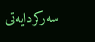سه‌ركردایه‌تی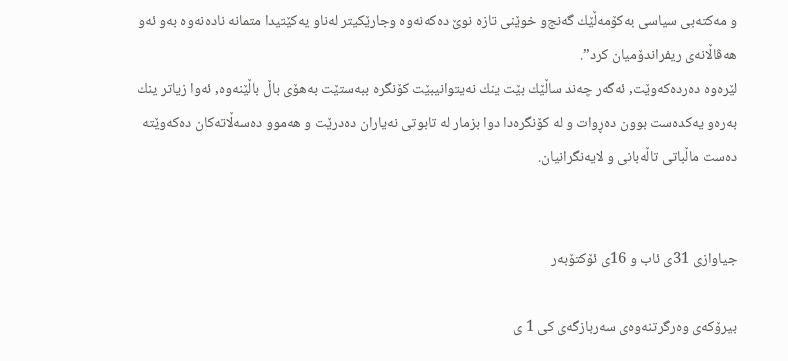و مه‌كته‌بی سیاسی به‌كۆمه‌ڵێك گه‌نج‌و خوێنی تازه‌ نوێ ده‌كه‌نه‌وه‌ وجارێكیتر له‌ناو یه‌كێتیدا متمانه‌ ناده‌نه‌وه‌ به‌و ئه‌و هه‌ڤاڵانه‌ی ریفراندۆمیان كرد”.
لێره‌وه‌ ده‌رده‌كه‌وێت, ئه‌گه‌ر چه‌ند ساڵێك بێت ینك نه‌یتوانیبێت كۆنگره‌ ببه‌ستێت به‌هۆی باڵ باڵێنه‌وه‌, ئه‌وا زیاتر ینك به‌ره‌و یه‌كده‌ست بوون ده‌ڕوات و له‌ كۆنگره‌دا دوا بزمار له‌ تابوتی نه‌یاران ده‌درێت و هه‌موو ده‌سه‌ڵاته‌كان ده‌كه‌وێته‌ ده‌ست ماڵباتی تاڵه‌بانی و لایه‌نگرانیان.


جیاوازی 31ی ئاب و 16ی ئۆكتۆبه‌ر

بیرۆكه‌ی وه‌رگرتنه‌وه‌ی سه‌ربازگه‌ی كی 1 ی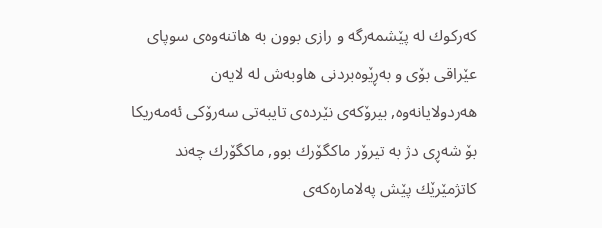كه‌ركوك له‌ پێشمه‌رگه‌ و رازی بوون به‌ هاتنه‌وه‌ی سوپای عێراقی بۆی و به‌ڕێوه‌بردنی هاوبه‌ش له‌ لایه‌ن هه‌ردولایانه‌وه‌, بیرۆكه‌ی نێرده‌ی تایبه‌تی سه‌رۆكی ئه‌مه‌ریكا بۆ شه‌ڕی دژ به‌ تیرۆر ماكگۆرك بوو, ماكگۆرك چه‌ند كاتژمێرێك پێش په‌لاماره‌كه‌ی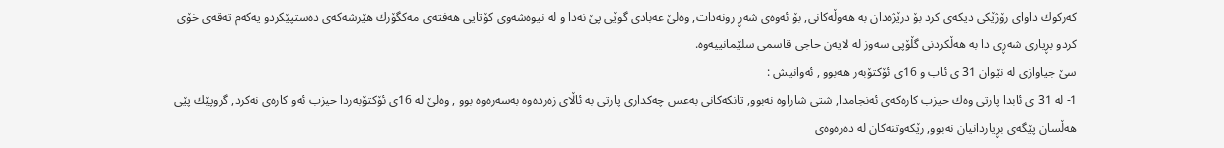كه‌ركوك داوای رۆژێكی دیكه‌ی كرد بۆ درێژه‌دان به‌ هه‌وڵه‌كانی, بۆ ئه‌وه‌ی شه‌ڕ رونه‌دات, وه‌لێ عه‌بادی گوێی پێ نه‌دا و له‌ نیوه‌شه‌وی كۆتایی هه‌فته‌ی مه‌كگۆرك هێرشه‌كه‌ی ده‌ستپێكردو یه‌كه‌م ته‌قه‌ی خۆی كردو بڕیاری شه‌ڕی دا به‌ هه‌ڵكردنی گڵۆپی سه‌وز له‌ لایه‌ن حاجی قاسمی سلێمانییه‌وه‌.
سێ جیاوازی له‌ نێوان 31 ی ئاب و 16ی ئۆكتۆبه‌ر هه‌بوو , ئه‌وانیش :
1- له‌ 31 ی ئابدا پارتی وه‌ك حیزب كاره‌كه‌ی ئه‌نجامدا, شتی شاراوه‌ نه‌بوو, تانكه‌كانی به‌عس چه‌كداری پارتی به‌ ئاڵای زه‌رده‌وه‌ به‌سه‌ره‌وه‌ بوو , وه‌لێ له‌ 16ی ئۆكتۆبه‌ردا حیزب ئه‌و كاره‌ی نه‌كرد, گروپێك پێی هه‌ڵسان پێگه‌ی بڕیاردانیان نه‌بوو, رێكه‌وتنه‌كان له‌ ده‌ره‌وه‌ی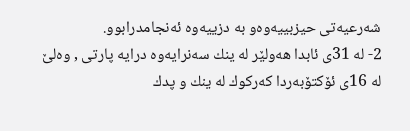شه‌رعیه‌تی حیزبییه‌وه‌و به‌ دزییه‌وه‌ ئه‌نجامدرابوو.
2- له‌ 31ی ئابدا هه‌ولێر له‌ ینك سه‌نرایه‌وه‌ درایه‌ پارتی , وه‌لێ له‌ 16ی ئۆكتۆبه‌ردا كه‌ركوك له‌ ینك و پدك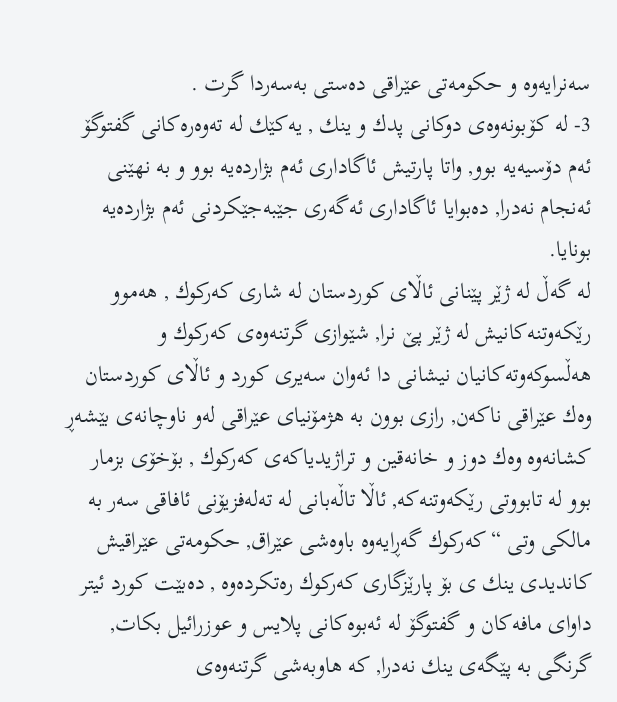سه‌نرایه‌وه‌ و حكومه‌تی عێراقی ده‌ستی به‌سه‌ردا گرت .
3- له‌ كۆبونه‌وه‌ی دوكانی پدك و ینك , یه‌كێك له‌ ته‌وه‌ره‌كانی گفتوگۆ ئه‌م دۆسیه‌یه‌ بوو, واتا پارتیش ئاگاداری ئه‌م بژارده‌یه‌ بوو و به‌ نهێنی ئه‌نجام نه‌درا, ده‌بوایا ئاگاداری ئه‌گه‌ری جێبه‌جێكردنی ئه‌م بژارده‌یه‌ بونایا.
له‌ گه‌ڵ له‌ ژێر پێنانی ئاڵای كوردستان له‌ شاری كه‌ركوك , هه‌موو رێكه‌وتنه‌كانیش له‌ ژێر پێ نرا, شێوازی گرتنه‌وه‌ی كه‌ركوك و هه‌ڵسوكه‌وته‌كانیان نیشانی دا ئه‌وان سه‌یری كورد و ئاڵای كوردستان وه‌ك عێراقی ناكه‌ن, رازی بوون به‌ هژمۆنیای عێراقی له‌و ناوچانه‌ی بێشه‌ڕ كشانه‌وه‌ وه‌ك دوز و خانه‌قین و تراژیدیاكه‌ی كه‌ركوك , بۆخۆی بزمار بوو له‌ تابووتی رێكه‌وتنه‌كه‌, ئاڵا تاڵه‌بانی له‌ ته‌له‌فزیۆنی ئافاقی سه‌ر به‌ مالكی وتی “كه‌ركوك گه‌ڕایه‌وه‌ باوه‌شی عێراق, حكومه‌تی عێراقیش كاندیدی ینك ی بۆ پارێزگاری كه‌ركوك ره‌تكرده‌وه‌ , ده‌بێت كورد ئیتر داوای مافه‌كان و گفتوگۆ له‌ ئه‌بوه‌كانی پلایس و عوزرائیل بكات, گرنگی به‌ پێگه‌ی ینك نه‌درا, كه‌ هاوبه‌شی گرتنه‌وه‌ی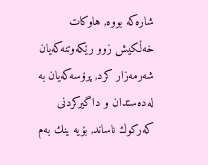شاره‌كه‌ بووه‌, هاوكات خه‌ڵكیش زوو رێكه‌وتنه‌كه‌یان شه‌رمه‌زار كرد, پرۆسه‌كه‌یان به‌ له‌ده‌ستدان و داگیركردنی كه‌ركوك ناساند, بۆیه‌ ینك به‌م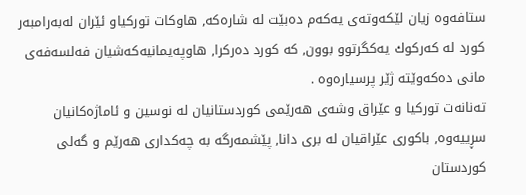ستافه‌وه‌ زیان لێكه‌وته‌ی یه‌كه‌م ده‌بێت له‌ شاره‌كه‌, هاوكات توركیاو ئێران له‌به‌رامبه‌ر كورد له‌ كه‌ركوك یه‌كگرتوو بوون, كه‌ كورد ده‌ركرا, هاوپه‌یمانیه‌كه‌شیان فه‌لسه‌فه‌ی مانی ده‌كه‌وێته‌ ژێر پرسیاره‌وه‌ .
ته‌نانه‌ت توركیا و عێراق وشه‌ی هه‌رێمی كوردستانیان له‌ نوسین و ئاماژه‌كانیان سڕییه‌وه‌, باكوری عێراقیان له‌ بری دانا, پێشمه‌رگه‌ به‌ چه‌كداری هه‌رێم و گه‌لی كوردستان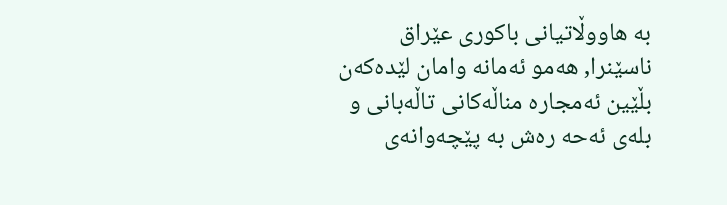به‌ هاووڵاتیانی باكوری عێراق ناسێنرا, هه‌مو ئه‌مانه‌ وامان لێده‌كه‌ن بڵێین ئه‌مجاره‌ مناڵه‌كانی تاڵه‌بانی و بله‌ی ئه‌حه‌ ره‌ش به‌ پێچه‌وانه‌ی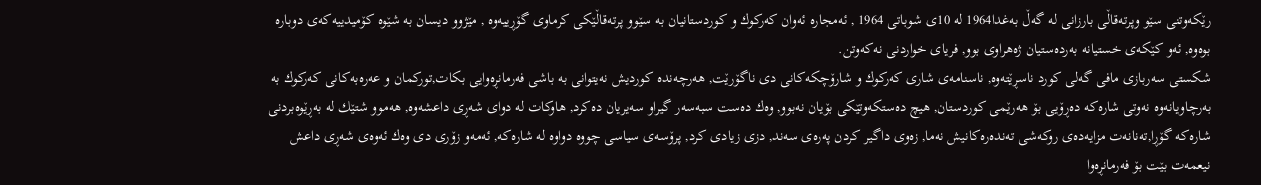رێكه‌وتنی سێو وپرته‌قاڵی بارزانی له‌ گه‌ڵ به‌غدا1964 له‌ 10ی شوباتی 1964 , ئه‌مجاره‌ ئه‌وان كه‌ركوك و كوردستانیان به‌ سێوو پرته‌قاڵێكی كرماوی گۆڕییه‌وه‌ , مێژوو دیسان به‌ شێوه‌ كۆمیدییه‌كه‌ی دوباره‌ بوه‌وه‌, ئه‌و كێكه‌ی خستیانه‌ به‌رده‌ستیان ژه‌هراوی بوو, فریای خواردنی نه‌كه‌وتن.
شكستی سه‌ربازی مافی گه‌لی كورد ناسڕێته‌وه‌, ناسنامه‌ی شاری كه‌ركوك و شارۆچكه‌كانی دی ناگۆرێت, هه‌رچه‌نده‌ كوردیش نه‌یتوانی به‌ باشی فه‌رمانڕه‌وایی بكات,توركمان و عه‌ره‌به‌كانی كه‌ركوك به‌ به‌رچاویانه‌وه‌ نه‌وتی شاره‌كه‌ ده‌ڕۆیی بۆ هه‌رێمی كوردستان, هیچ ده‌ستكه‌وتێكی بۆیان نه‌بوو, وه‌ك ده‌ست سبه‌سه‌ر گیراو سه‌یریان ده‌كرد, هاوكات له‌ دوای شه‌ڕی داعشه‌وه‌, هه‌موو شتێك له‌ به‌ڕێوه‌بردنی شاره‌كه‌ گۆڕا,ته‌نانه‌ت مزایه‌ده‌ی روكه‌شی ته‌نده‌ره‌كانیش نه‌ما, زه‌وی داگیر كردن په‌ره‌ی سه‌ند, دزی زیادی كرد, پرۆسه‌ی سیاسی چووه‌ دواوه‌ له‌ شاره‌كه‌, ئه‌مه‌و زۆری دی وه‌ك ئه‌وه‌ی شه‌ڕی داعش نیعمه‌ت بێت بۆ فه‌رمانڕه‌وا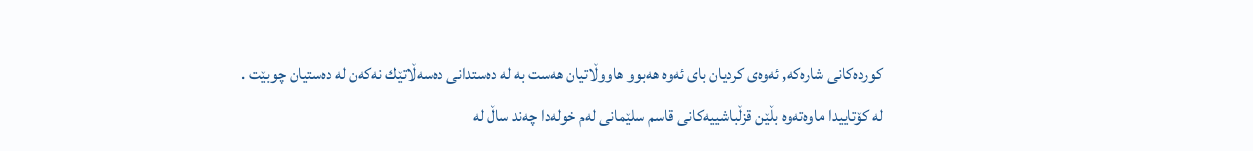كورده‌كانی شاره‌كه‌, ئه‌وه‌ی كردیان بای ئه‌وه‌ هه‌بوو هاووڵاتیان هه‌ست به‌ له‌ ده‌ستدانی ده‌سه‌ڵاتێك نه‌كه‌ن له‌ ده‌ستیان چوبێت .
له‌ كۆتاییدا ماوه‌ته‌وه‌ بڵێن قزڵباشییه‌كانی قاسم سلێمانی له‌م خوله‌دا چه‌ند ساڵ له‌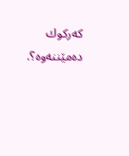كه‌ركوك ده‌مێننه‌وه‌؟.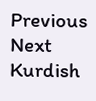Previous
Next
Kurdish